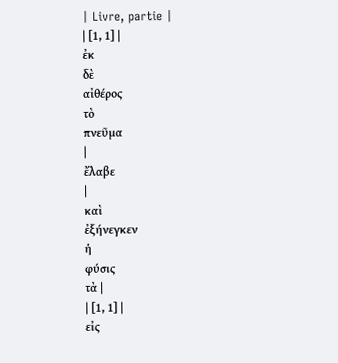| Livre, partie |
| [1, 1] |
ἐκ
δὲ
αἰθέρος
τὸ
πνεῦμα
|
ἔλαβε
|
καὶ
ἐξήνεγκεν
ἡ
φύσις
τὰ |
| [1, 1] |
εἰς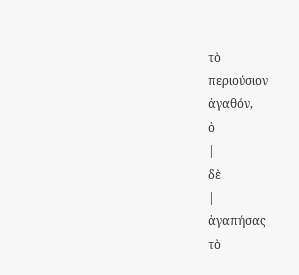τὸ
περιούσιον
ἀγαθόν,
ὁ
|
δὲ
|
ἀγαπήσας
τὸ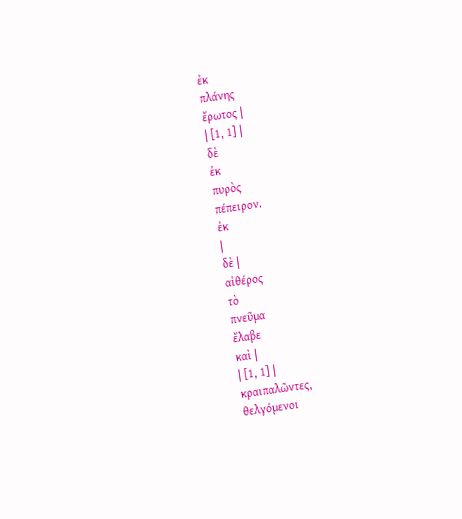ἐκ
πλάνης
ἔρωτος |
| [1, 1] |
δὲ
ἐκ
πυρὸς
πέπειρον.
ἐκ
|
δὲ |
αἰθέρος
τὸ
πνεῦμα
ἔλαβε
καὶ |
| [1, 1] |
κραιπαλῶντες,
θελγόμενοι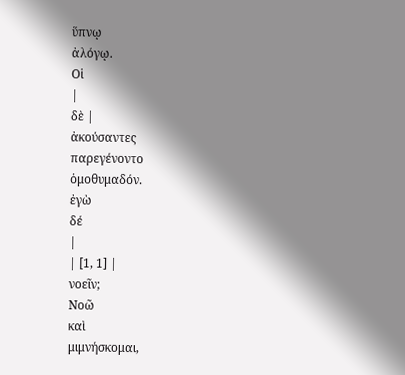ὕπνῳ
ἀλόγῳ.
Οἱ
|
δὲ |
ἀκούσαντες
παρεγένοντο
ὁμοθυμαδόν.
ἐγὼ
δέ
|
| [1, 1] |
νοεῖν;
Νοῶ
καὶ
μιμνήσκομαι,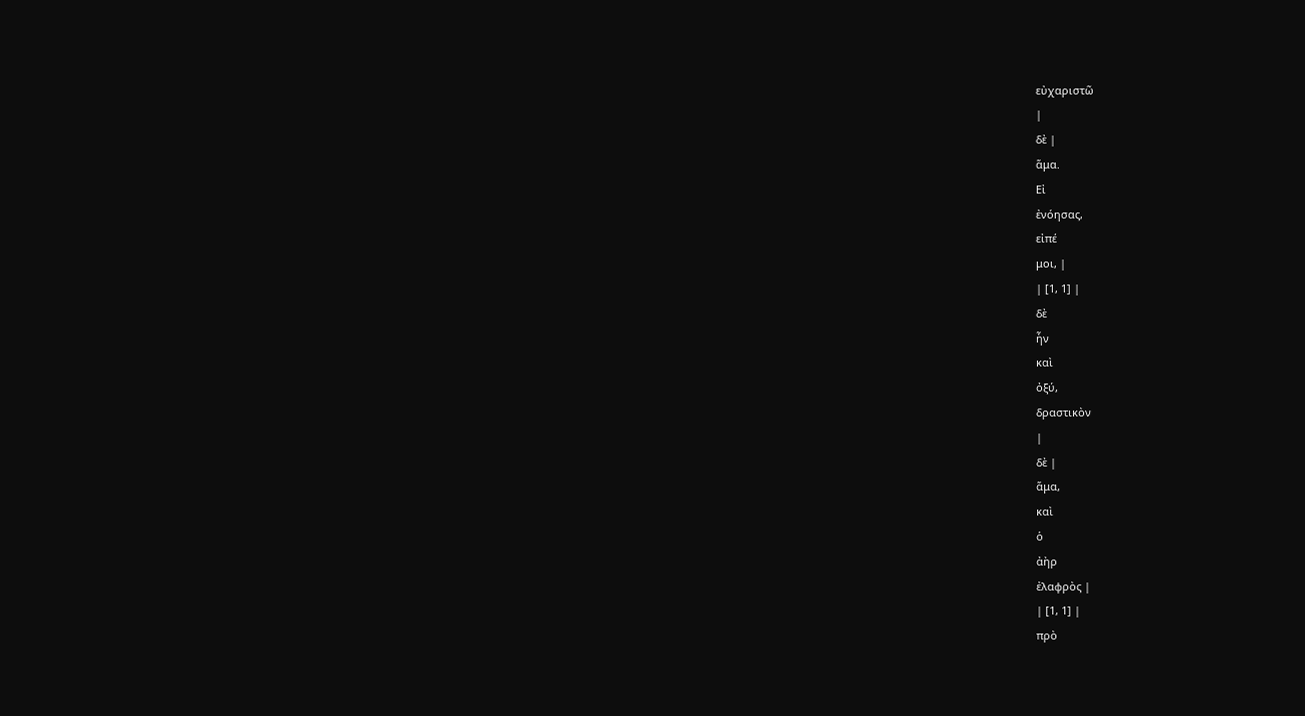εὐχαριστῶ
|
δὲ |
ἅμα.
Εἰ
ἐνόησας,
εἰπέ
μοι, |
| [1, 1] |
δὲ
ἦν
καὶ
ὀξύ,
δραστικὸν
|
δὲ |
ἅμα,
καὶ
ὁ
ἀὴρ
ἐλαφρὸς |
| [1, 1] |
πρὸ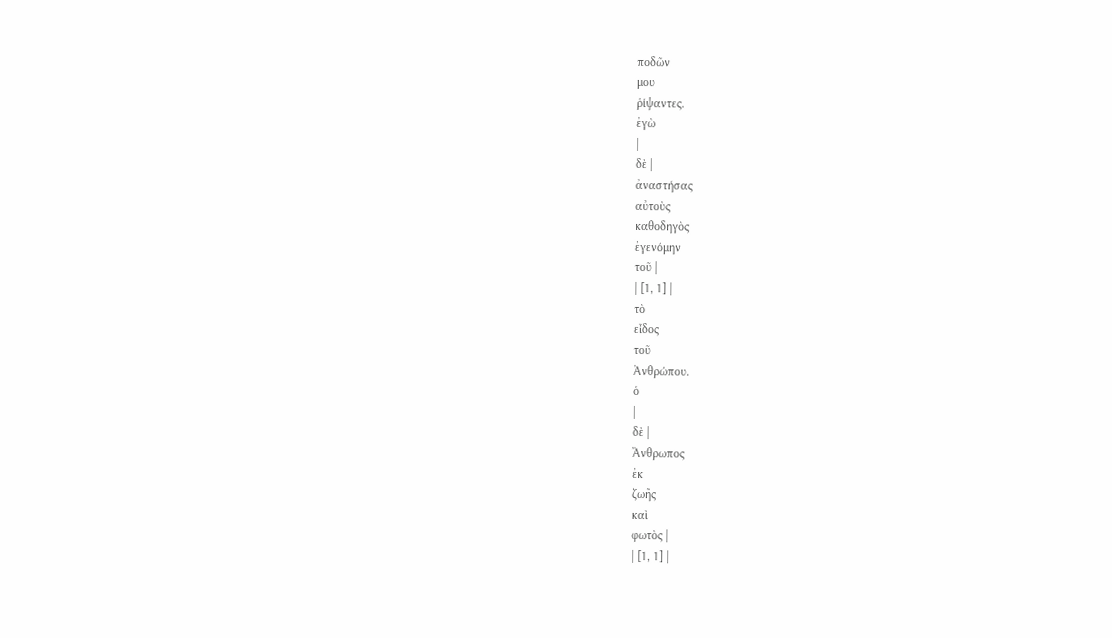ποδῶν
μου
ῥίψαντες.
ἐγὼ
|
δὲ |
ἀναστήσας
αὐτοὺς
καθοδηγὸς
ἐγενόμην
τοῦ |
| [1, 1] |
τὸ
εἶδος
τοῦ
Ἀνθρώπου.
ὁ
|
δὲ |
Ἄνθρωπος
ἐκ
ζωῆς
καὶ
φωτὸς |
| [1, 1] |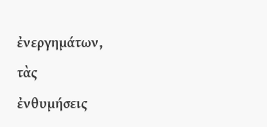ἐνεργημάτων,
τὰς
ἐνθυμήσεις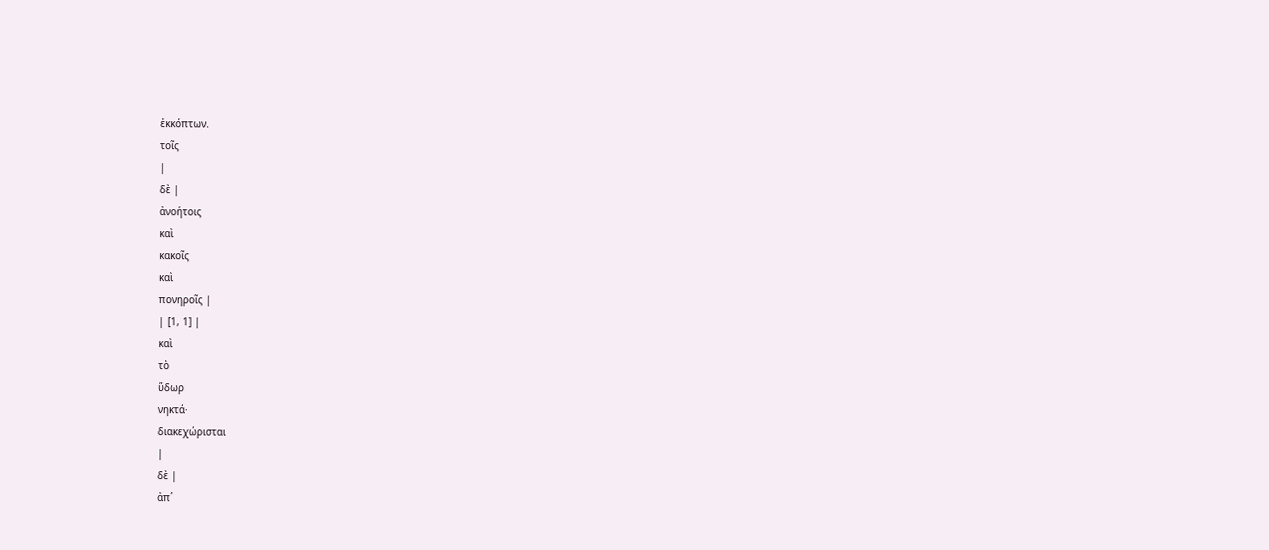ἐκκόπτων.
τοῖς
|
δὲ |
ἀνοήτοις
καὶ
κακοῖς
καὶ
πονηροῖς |
| [1, 1] |
καὶ
τὸ
ὕδωρ
νηκτά·
διακεχώρισται
|
δὲ |
ἀπ´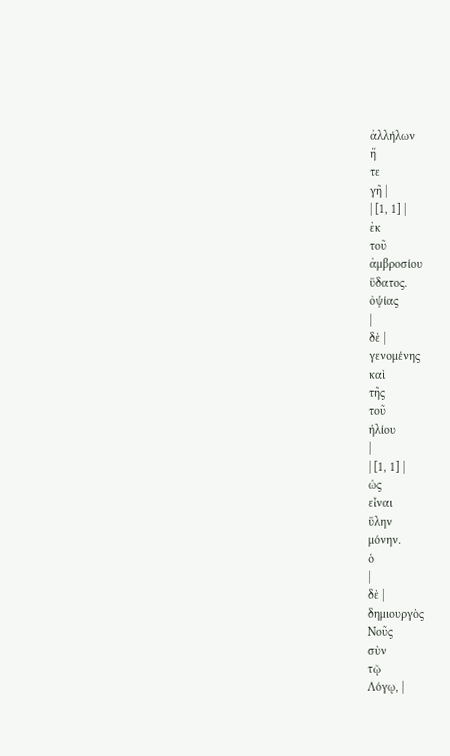ἀλλήλων
ἥ
τε
γῆ |
| [1, 1] |
ἐκ
τοῦ
ἀμβροσίου
ὕδατος.
ὀψίας
|
δὲ |
γενομένης
καὶ
τῆς
τοῦ
ἡλίου
|
| [1, 1] |
ὡς
εἶναι
ὕλην
μόνην.
ὁ
|
δὲ |
δημιουργὸς
Νοῦς
σὺν
τῷ
Λόγῳ, |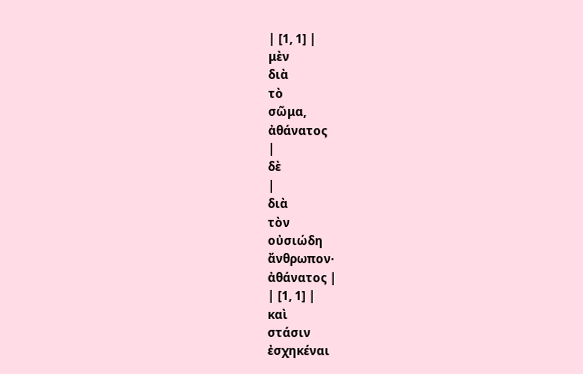| [1, 1] |
μὲν
διὰ
τὸ
σῶμα,
ἀθάνατος
|
δὲ
|
διὰ
τὸν
οὐσιώδη
ἄνθρωπον·
ἀθάνατος |
| [1, 1] |
καὶ
στάσιν
ἐσχηκέναι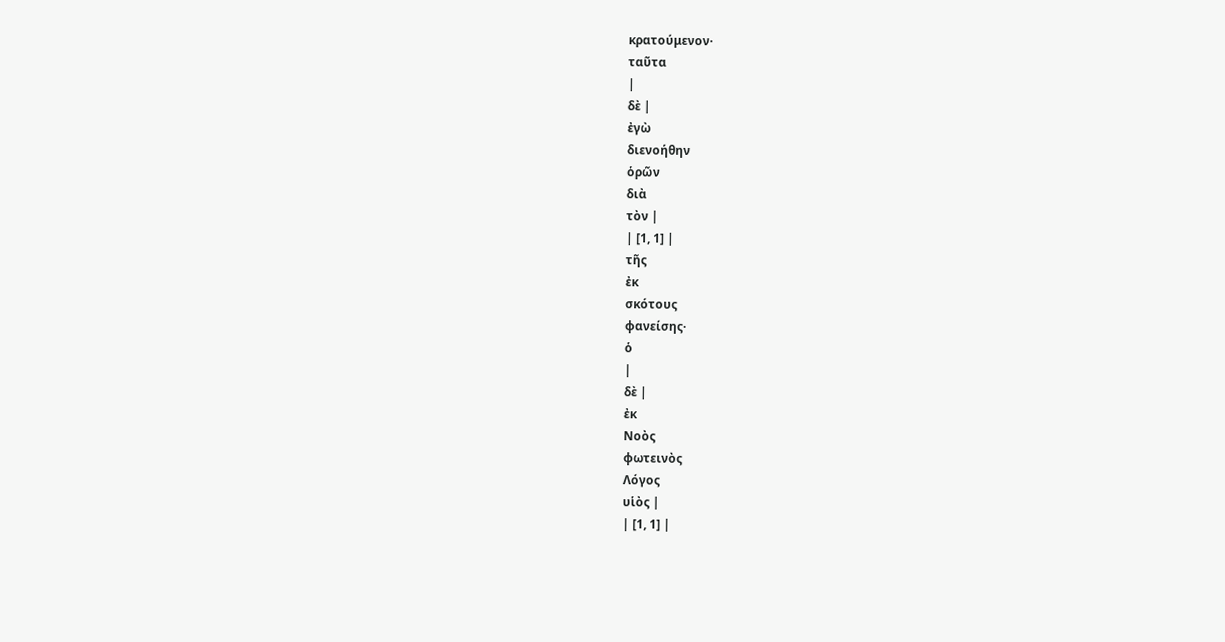κρατούμενον·
ταῦτα
|
δὲ |
ἐγὼ
διενοήθην
ὁρῶν
διὰ
τὸν |
| [1, 1] |
τῆς
ἐκ
σκότους
φανείσης·
ὁ
|
δὲ |
ἐκ
Νοὸς
φωτεινὸς
Λόγος
υἱὸς |
| [1, 1] |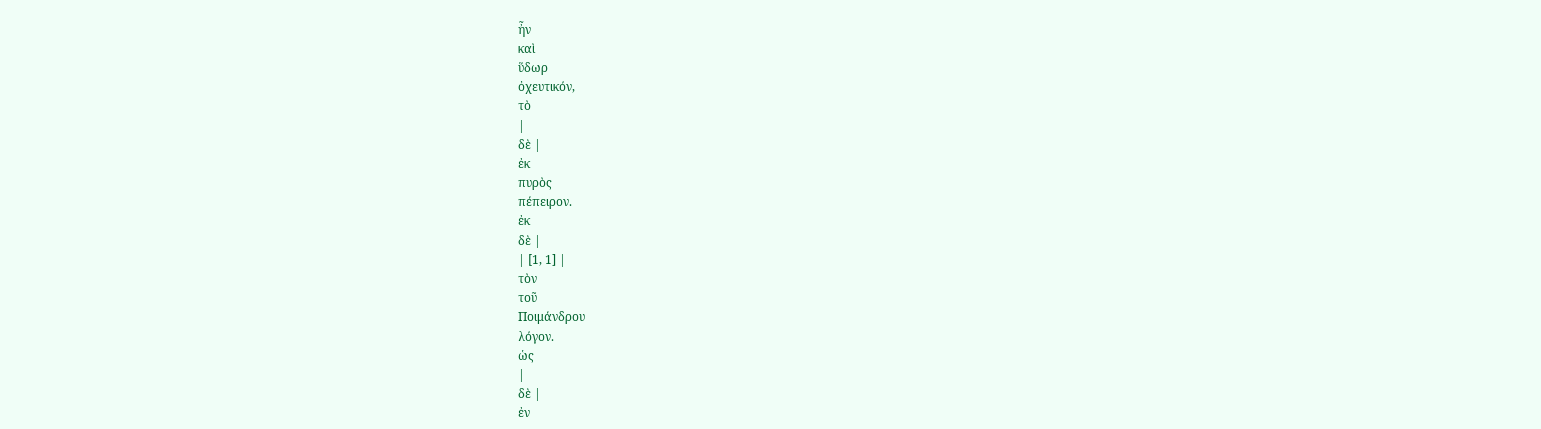ἦν
καὶ
ὕδωρ
ὀχευτικόν,
τὸ
|
δὲ |
ἐκ
πυρὸς
πέπειρον.
ἐκ
δὲ |
| [1, 1] |
τὸν
τοῦ
Ποιμάνδρου
λόγον.
ὡς
|
δὲ |
ἐν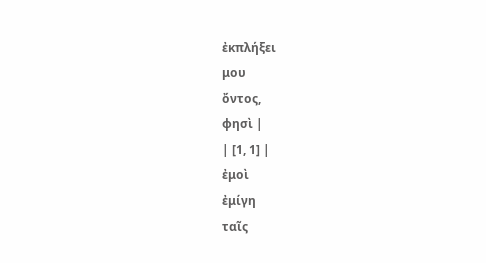ἐκπλήξει
μου
ὄντος,
φησὶ |
| [1, 1] |
ἐμοὶ
ἐμίγη
ταῖς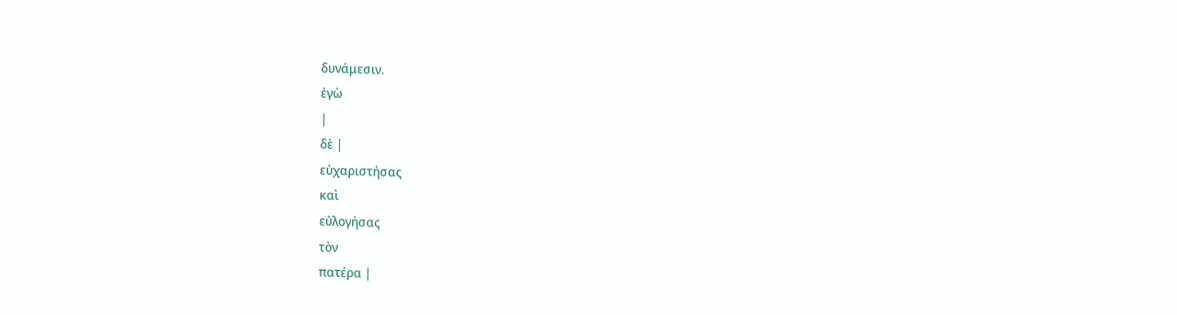δυνάμεσιν.
ἐγὼ
|
δὲ |
εὐχαριστήσας
καὶ
εὐλογήσας
τὸν
πατέρα |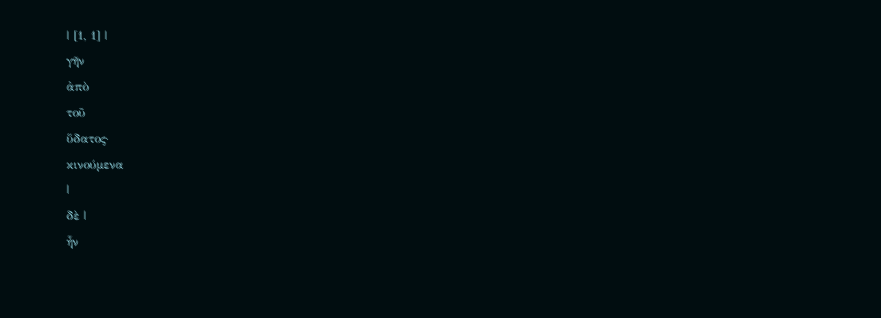| [1, 1] |
γῆν
ἀπὸ
τοῦ
ὕδατος·
κινούμενα
|
δὲ |
ἦν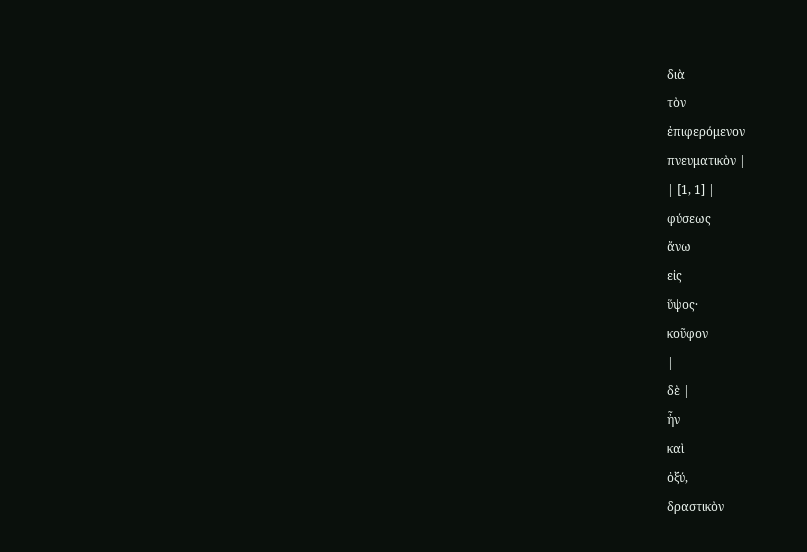διὰ
τὸν
ἐπιφερόμενον
πνευματικὸν |
| [1, 1] |
φύσεως
ἄνω
εἰς
ὕψος·
κοῦφον
|
δὲ |
ἦν
καὶ
ὀξύ,
δραστικὸν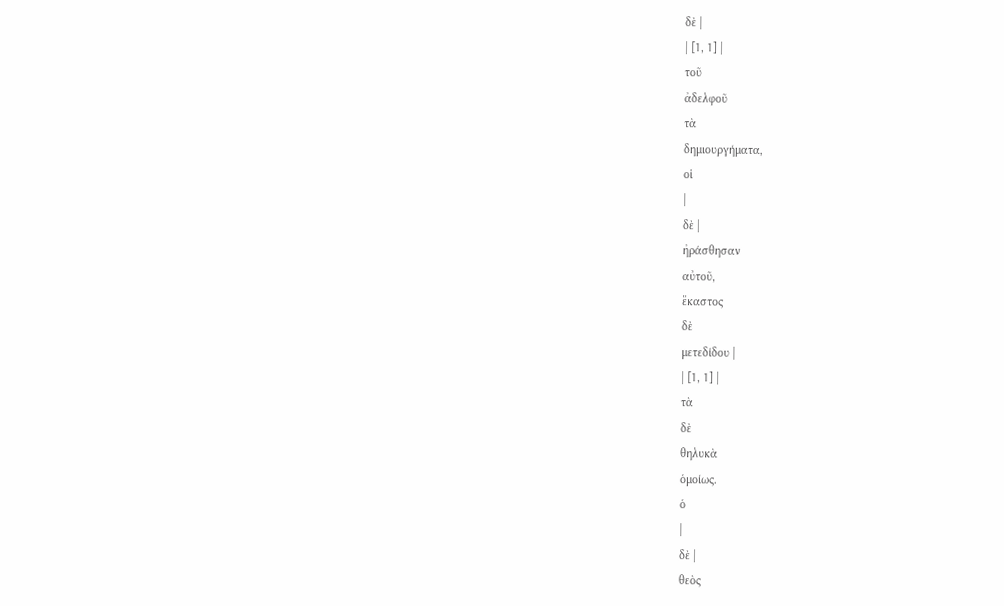δὲ |
| [1, 1] |
τοῦ
ἀδελφοῦ
τὰ
δημιουργήματα,
οἱ
|
δὲ |
ἠράσθησαν
αὐτοῦ,
ἕκαστος
δὲ
μετεδίδου |
| [1, 1] |
τὰ
δὲ
θηλυκὰ
ὁμοίως.
ὁ
|
δὲ |
θεὸς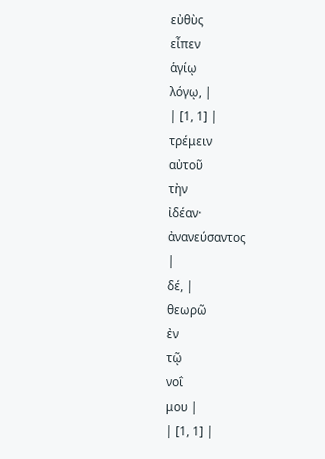εὐθὺς
εἶπεν
ἁγίῳ
λόγῳ, |
| [1, 1] |
τρέμειν
αὐτοῦ
τὴν
ἰδέαν·
ἀνανεύσαντος
|
δέ, |
θεωρῶ
ἐν
τῷ
νοΐ
μου |
| [1, 1] |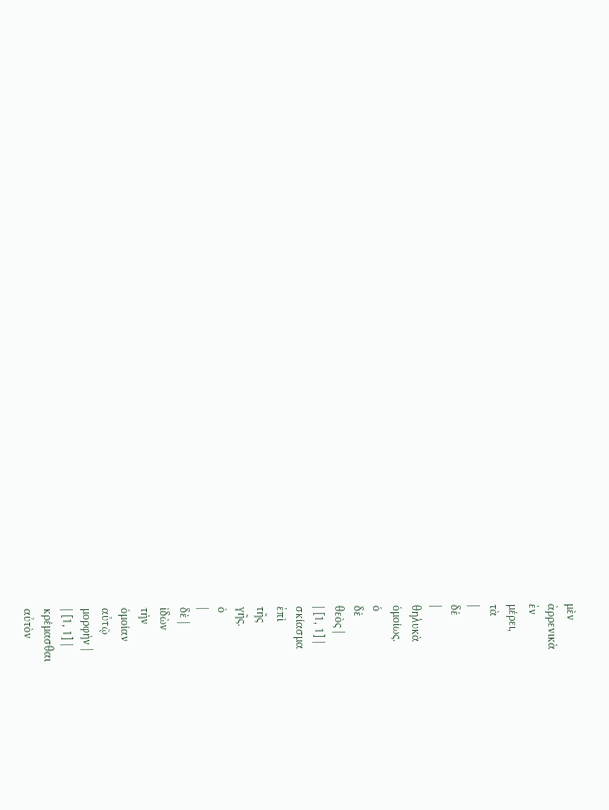μὲν
ἀρρενικὰ
ἐν
μέρει,
τὰ
|
δὲ
|
θηλυκὰ
ὁμοίως.
ὁ
δὲ
θεὸς |
| [1, 1] |
σκίασμα
ἐπὶ
τῆς
γῆς.
ὁ
|
δὲ |
ἰδὼν
τὴν
ὁμοίαν
αὐτῷ
μορφὴν |
| [1, 1] |
κρέμασθαι
αὐτὸν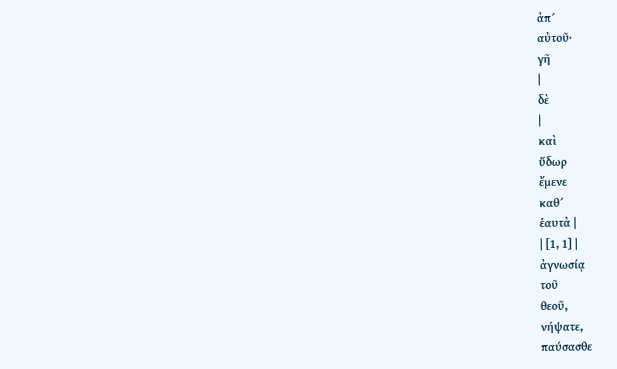ἀπ´
αὐτοῦ·
γῆ
|
δὲ
|
καὶ
ὕδωρ
ἔμενε
καθ´
ἑαυτὰ |
| [1, 1] |
ἀγνωσίᾳ
τοῦ
θεοῦ,
νήψατε,
παύσασθε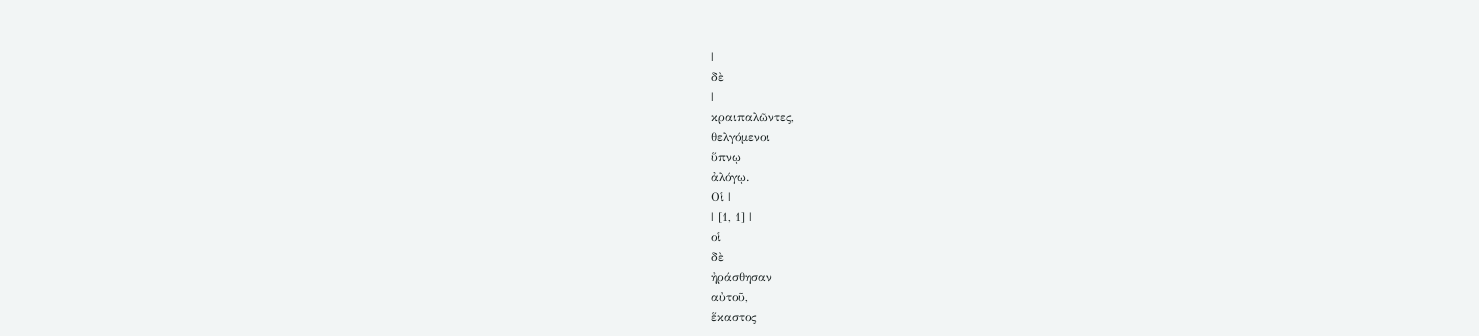|
δὲ
|
κραιπαλῶντες,
θελγόμενοι
ὕπνῳ
ἀλόγῳ.
Οἱ |
| [1, 1] |
οἱ
δὲ
ἠράσθησαν
αὐτοῦ,
ἕκαστος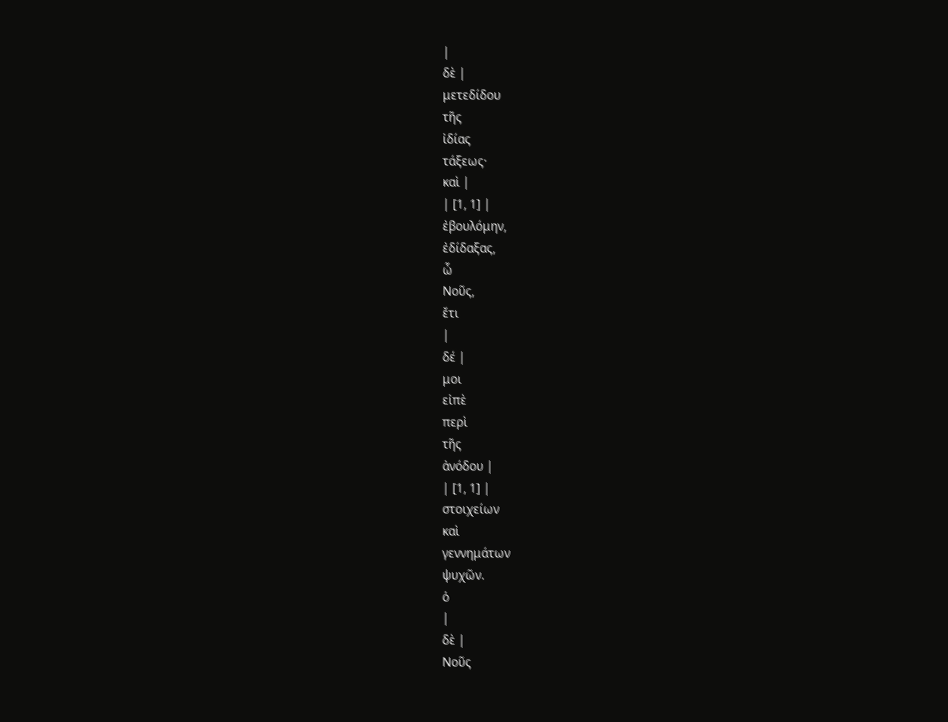|
δὲ |
μετεδίδου
τῆς
ἰδίας
τάξεως·
καὶ |
| [1, 1] |
ἐβουλόμην,
ἐδίδαξας,
ὦ
Νοῦς,
ἔτι
|
δέ |
μοι
εἰπὲ
περὶ
τῆς
ἀνόδου |
| [1, 1] |
στοιχείων
καὶ
γεννημάτων
ψυχῶν.
ὁ
|
δὲ |
Νοῦς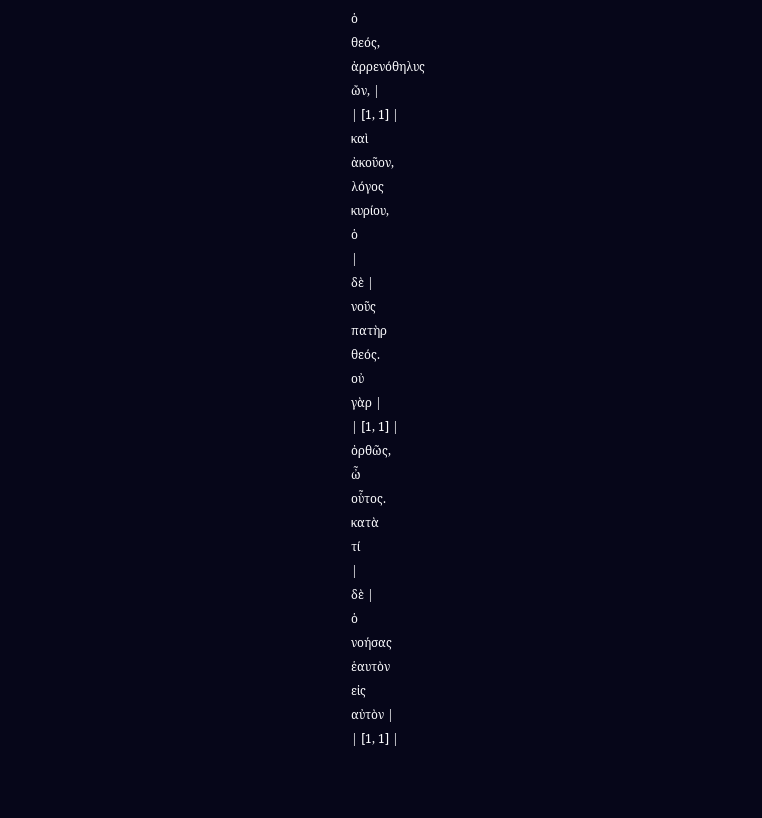ὁ
θεός,
ἀρρενόθηλυς
ὤν, |
| [1, 1] |
καὶ
ἀκοῦον,
λόγος
κυρίου,
ὁ
|
δὲ |
νοῦς
πατὴρ
θεός.
οὐ
γὰρ |
| [1, 1] |
ὀρθῶς,
ὦ
οὗτος.
κατὰ
τί
|
δὲ |
ὁ
νοήσας
ἑαυτὸν
εἰς
αὐτὸν |
| [1, 1] |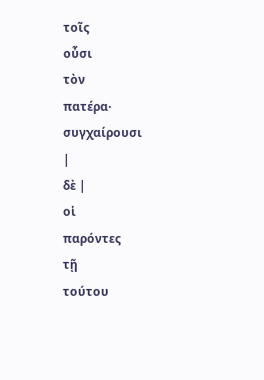τοῖς
οὖσι
τὸν
πατέρα·
συγχαίρουσι
|
δὲ |
οἱ
παρόντες
τῇ
τούτου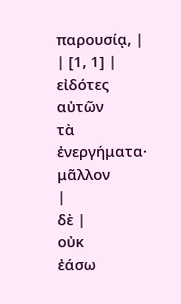παρουσίᾳ, |
| [1, 1] |
εἰδότες
αὐτῶν
τὰ
ἐνεργήματα·
μᾶλλον
|
δὲ |
οὐκ
ἐάσω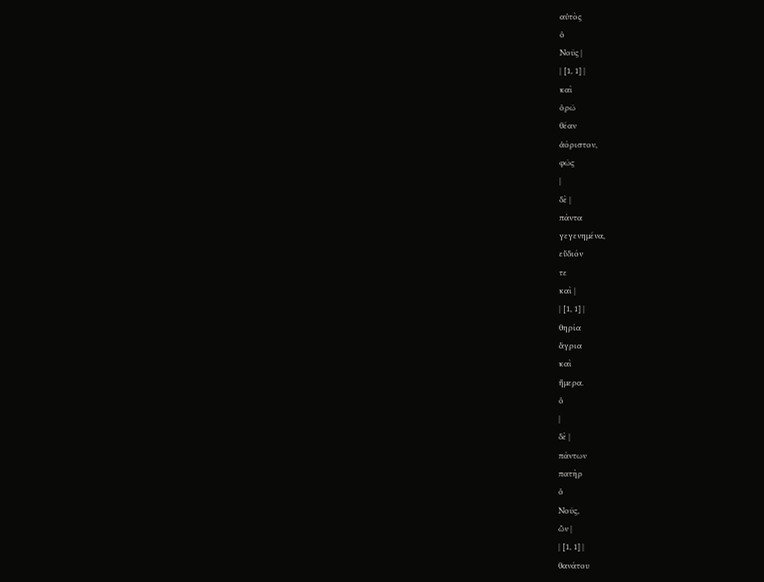αὐτὸς
ὁ
Νοῦς |
| [1, 1] |
καὶ
ὁρῶ
θέαν
ἀόριστον,
φῶς
|
δὲ |
πάντα
γεγενημένα,
εὔδιόν
τε
καὶ |
| [1, 1] |
θηρία
ἄγρια
καὶ
ἥμερα.
ὁ
|
δὲ |
πάντων
πατὴρ
ὁ
Νοῦς,
ὢν |
| [1, 1] |
θανάτου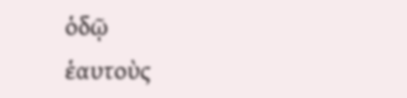ὁδῷ
ἑαυτοὺς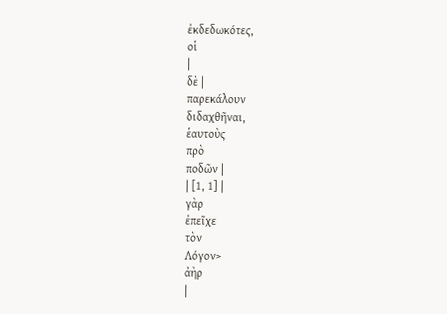ἐκδεδωκότες,
οἱ
|
δὲ |
παρεκάλουν
διδαχθῆναι,
ἑαυτοὺς
πρὸ
ποδῶν |
| [1, 1] |
γὰρ
ἐπεῖχε
τὸν
Λόγον>
ἀὴρ
|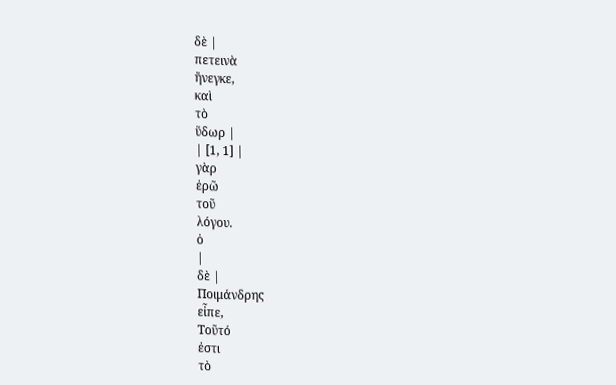δὲ |
πετεινὰ
ἤνεγκε,
καὶ
τὸ
ὕδωρ |
| [1, 1] |
γὰρ
ἐρῶ
τοῦ
λόγου.
ὁ
|
δὲ |
Ποιμάνδρης
εἶπε,
Τοῦτό
ἐστι
τὸ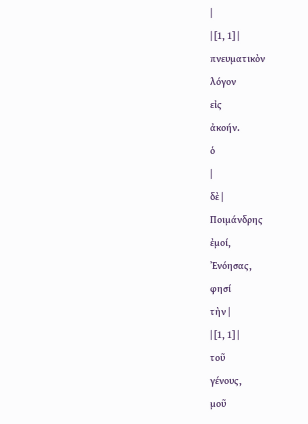|
| [1, 1] |
πνευματικὸν
λόγον
εἰς
ἀκοήν.
ὁ
|
δὲ |
Ποιμάνδρης
ἐμοί,
Ἐνόησας,
φησί
τὴν |
| [1, 1] |
τοῦ
γένους,
μοῦ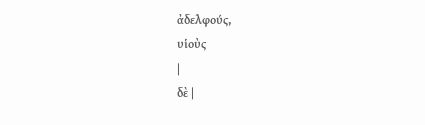ἀδελφούς,
υἱοὺς
|
δὲ |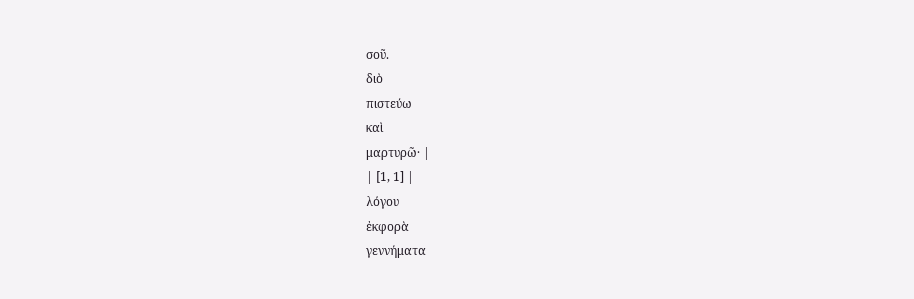σοῦ.
διὸ
πιστεύω
καὶ
μαρτυρῶ· |
| [1, 1] |
λόγου
ἐκφορὰ
γεννήματα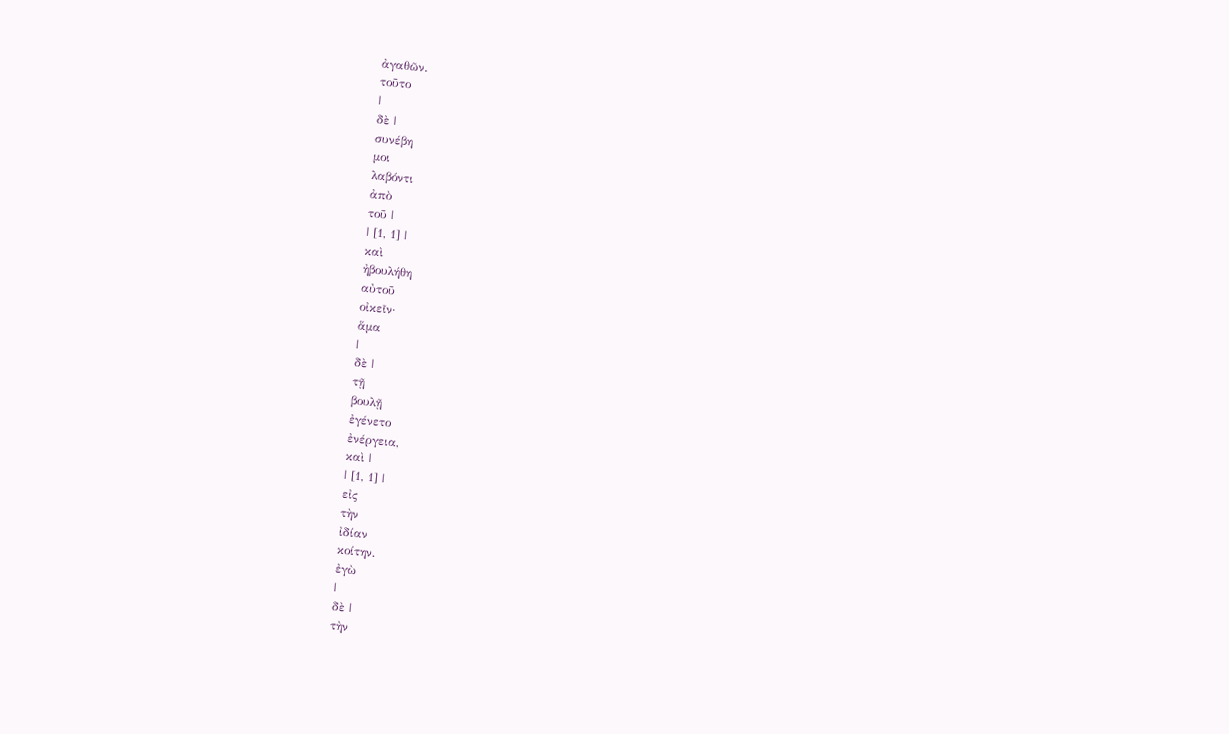ἀγαθῶν.
τοῦτο
|
δὲ |
συνέβη
μοι
λαβόντι
ἀπὸ
τοῦ |
| [1, 1] |
καὶ
ἠβουλήθη
αὐτοῦ
οἰκεῖν·
ἅμα
|
δὲ |
τῇ
βουλῇ
ἐγένετο
ἐνέργεια,
καὶ |
| [1, 1] |
εἰς
τὴν
ἰδίαν
κοίτην.
ἐγὼ
|
δὲ |
τὴν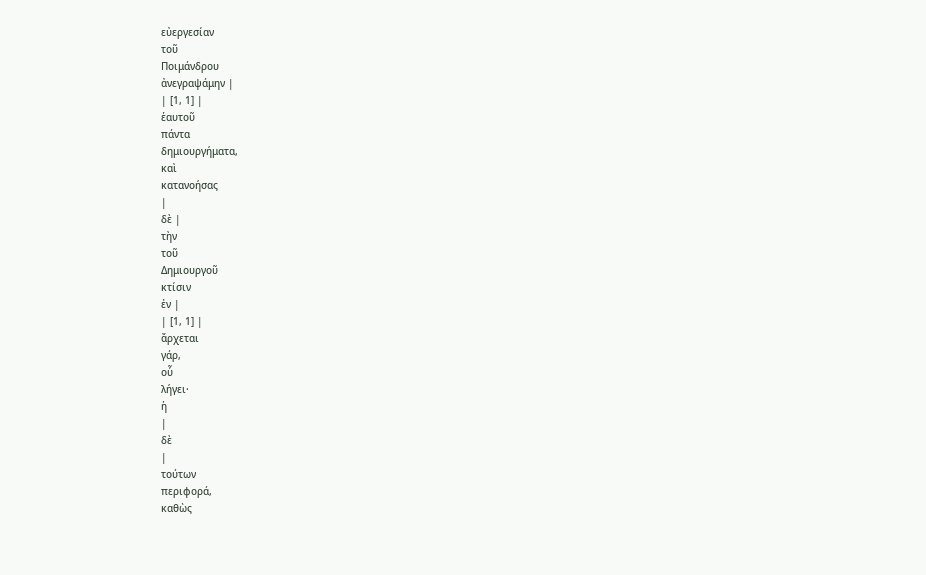εὐεργεσίαν
τοῦ
Ποιμάνδρου
ἀνεγραψάμην |
| [1, 1] |
ἑαυτοῦ
πάντα
δημιουργήματα,
καὶ
κατανοήσας
|
δὲ |
τὴν
τοῦ
Δημιουργοῦ
κτίσιν
ἐν |
| [1, 1] |
ἄρχεται
γάρ,
οὗ
λήγει·
ἡ
|
δὲ
|
τούτων
περιφορά,
καθὼς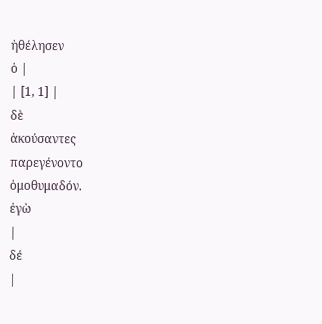ἠθέλησεν
ὁ |
| [1, 1] |
δὲ
ἀκούσαντες
παρεγένοντο
ὁμοθυμαδόν.
ἐγὼ
|
δέ
|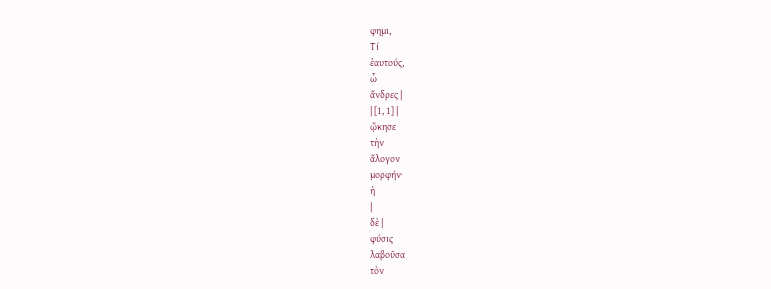φημι,
Τί
ἑαυτούς,
ὦ
ἄνδρες |
| [1, 1] |
ᾤκησε
τὴν
ἄλογον
μορφήν·
ἡ
|
δὲ |
φύσις
λαβοῦσα
τὸν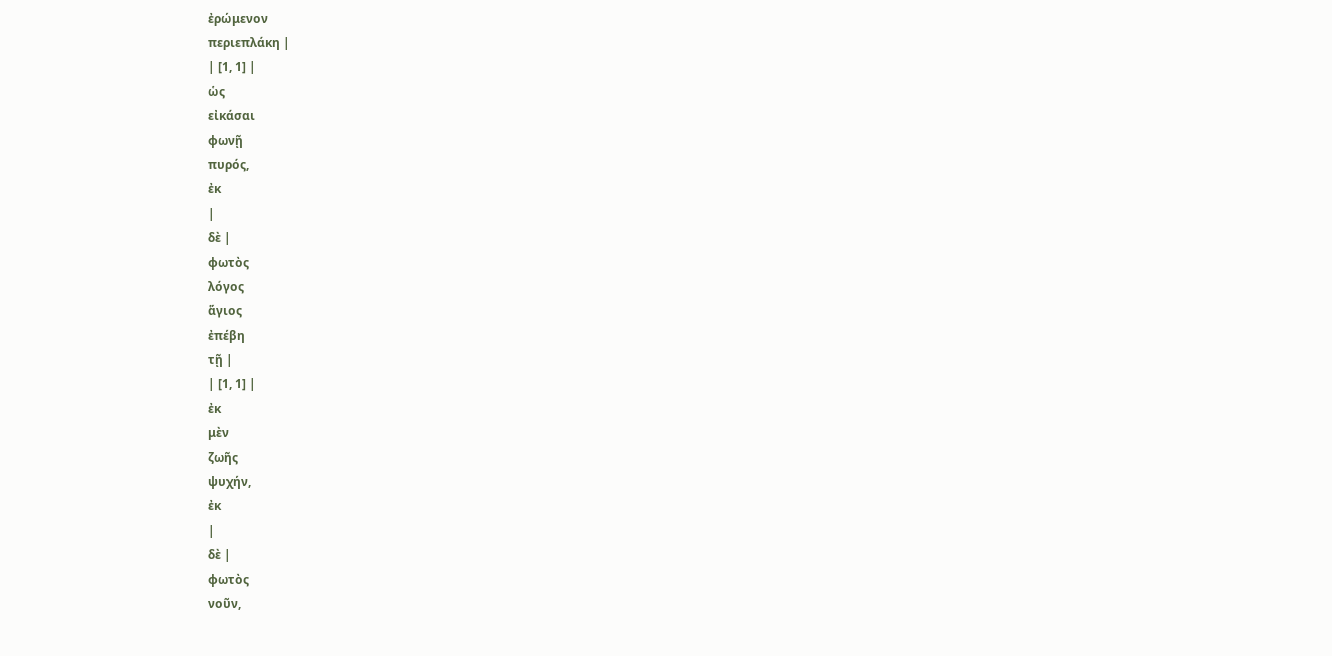ἐρώμενον
περιεπλάκη |
| [1, 1] |
ὡς
εἰκάσαι
φωνῇ
πυρός,
ἐκ
|
δὲ |
φωτὸς
λόγος
ἅγιος
ἐπέβη
τῇ |
| [1, 1] |
ἐκ
μὲν
ζωῆς
ψυχήν,
ἐκ
|
δὲ |
φωτὸς
νοῦν,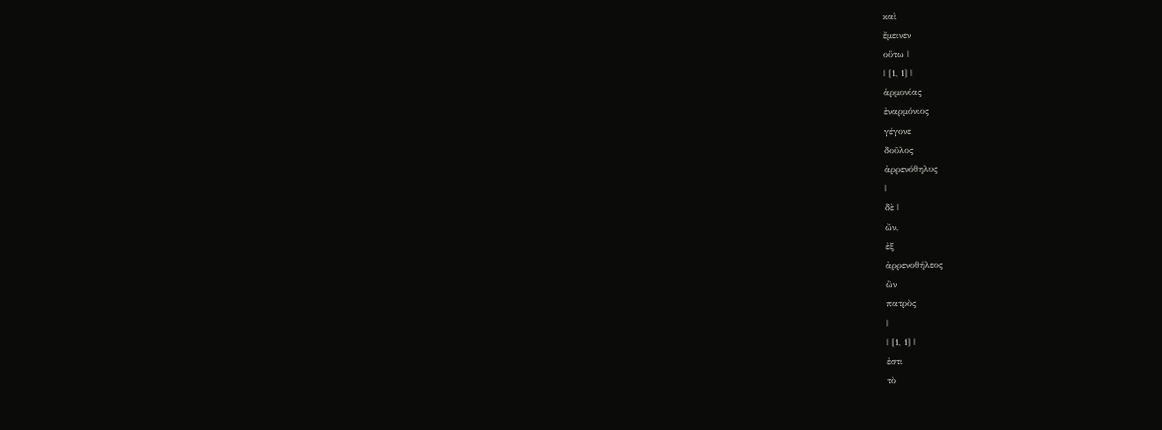καὶ
ἔμεινεν
οὕτω |
| [1, 1] |
ἁρμονίας
ἐναρμόνιος
γέγονε
δοῦλος
ἀρρενόθηλυς
|
δὲ |
ὤν,
ἐξ
ἀρρενοθήλεος
ὢν
πατρὸς
|
| [1, 1] |
ἐστι
τὸ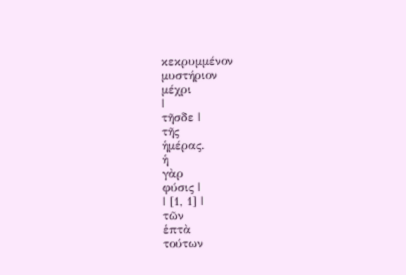κεκρυμμένον
μυστήριον
μέχρι
|
τῆσδε |
τῆς
ἡμέρας.
ἡ
γὰρ
φύσις |
| [1, 1] |
τῶν
ἑπτὰ
τούτων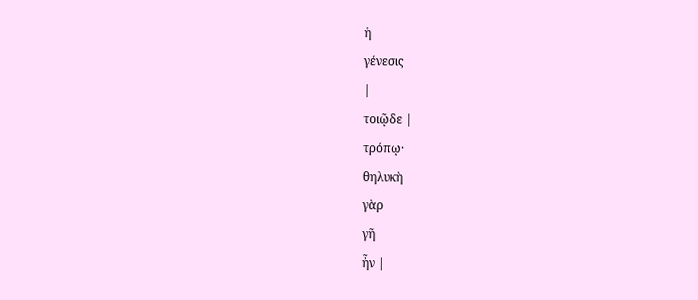ἡ
γένεσις
|
τοιῷδε |
τρόπῳ·
θηλυκὴ
γὰρ
γῆ
ἦν |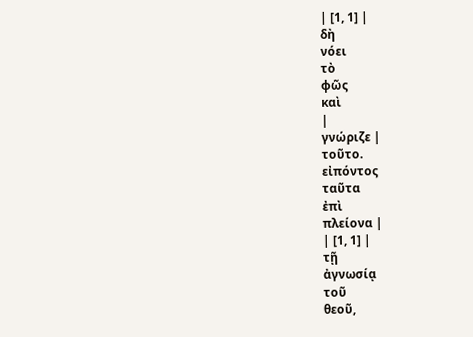| [1, 1] |
δὴ
νόει
τὸ
φῶς
καὶ
|
γνώριζε |
τοῦτο.
εἰπόντος
ταῦτα
ἐπὶ
πλείονα |
| [1, 1] |
τῇ
ἀγνωσίᾳ
τοῦ
θεοῦ,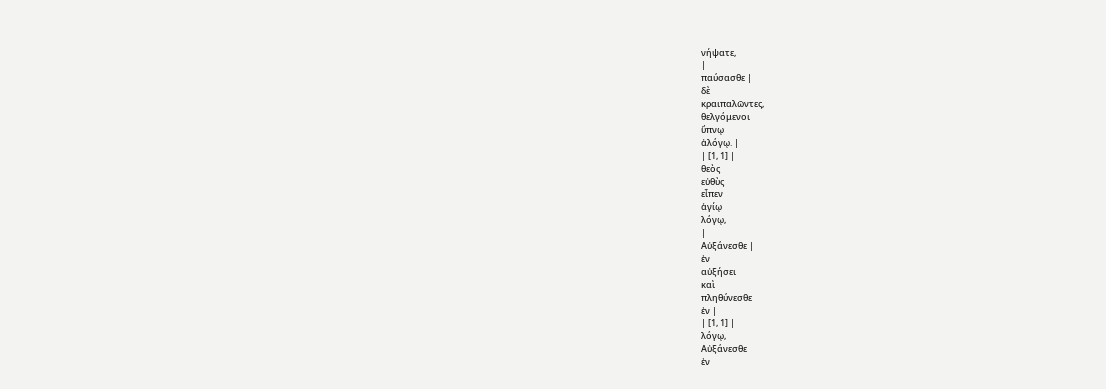νήψατε,
|
παύσασθε |
δὲ
κραιπαλῶντες,
θελγόμενοι
ὕπνῳ
ἀλόγῳ. |
| [1, 1] |
θεὸς
εὐθὺς
εἶπεν
ἁγίῳ
λόγῳ,
|
Αὐξάνεσθε |
ἐν
αὐξήσει
καὶ
πληθύνεσθε
ἐν |
| [1, 1] |
λόγῳ,
Αὐξάνεσθε
ἐν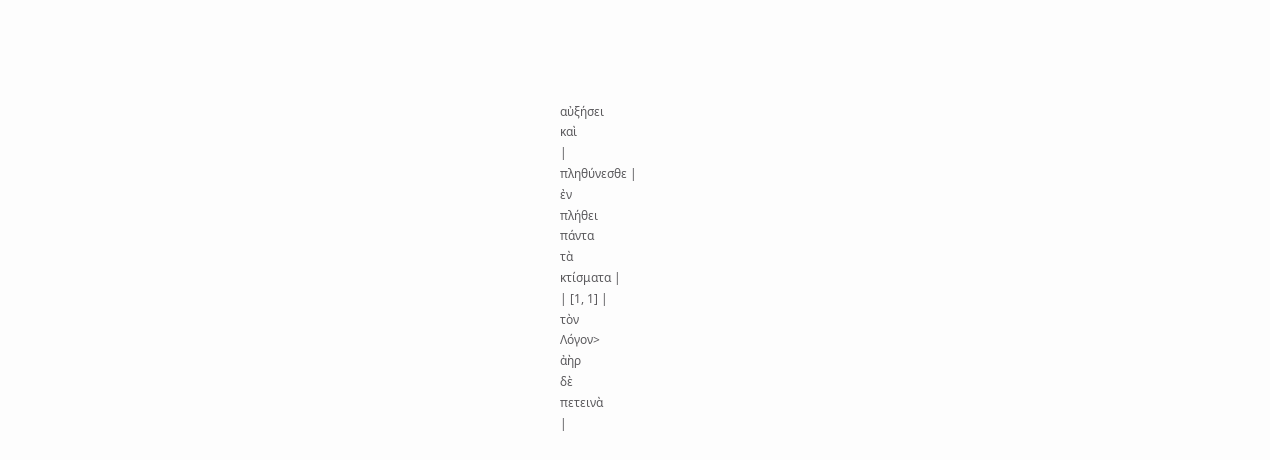αὐξήσει
καὶ
|
πληθύνεσθε |
ἐν
πλήθει
πάντα
τὰ
κτίσματα |
| [1, 1] |
τὸν
Λόγον>
ἀὴρ
δὲ
πετεινὰ
|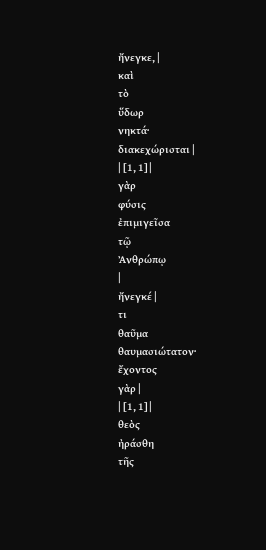ἤνεγκε, |
καὶ
τὸ
ὕδωρ
νηκτά·
διακεχώρισται |
| [1, 1] |
γὰρ
φύσις
ἐπιμιγεῖσα
τῷ
Ἀνθρώπῳ
|
ἤνεγκέ |
τι
θαῦμα
θαυμασιώτατον·
ἔχοντος
γὰρ |
| [1, 1] |
θεὸς
ἠράσθη
τῆς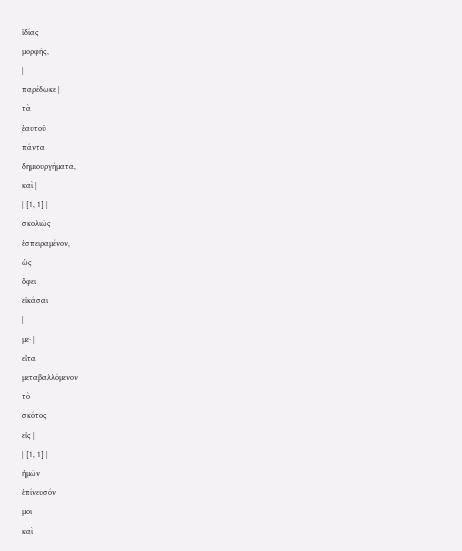ἰδίας
μορφῆς,
|
παρέδωκε |
τὰ
ἑαυτοῦ
πάντα
δημιουργήματα,
καὶ |
| [1, 1] |
σκολιῶς
ἐσπειραμένον,
ὡς
ὄφει
εἰκάσαι
|
με· |
εἶτα
μεταβαλλόμενον
τὸ
σκότος
εἰς |
| [1, 1] |
ἡμῶν
ἐπίνευσόν
μοι
καὶ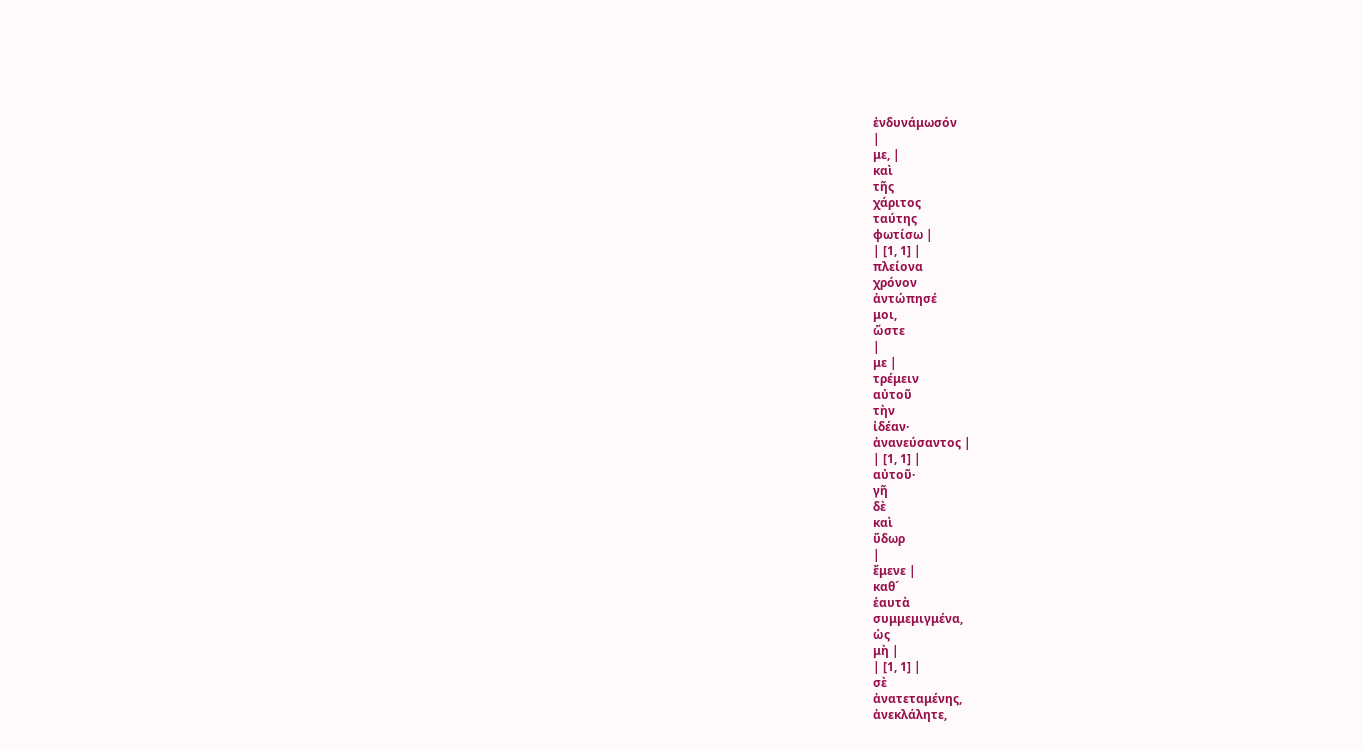ἐνδυνάμωσόν
|
με, |
καὶ
τῆς
χάριτος
ταύτης
φωτίσω |
| [1, 1] |
πλείονα
χρόνον
ἀντώπησέ
μοι,
ὥστε
|
με |
τρέμειν
αὐτοῦ
τὴν
ἰδέαν·
ἀνανεύσαντος |
| [1, 1] |
αὐτοῦ·
γῆ
δὲ
καὶ
ὕδωρ
|
ἔμενε |
καθ´
ἑαυτὰ
συμμεμιγμένα,
ὡς
μὴ |
| [1, 1] |
σὲ
ἀνατεταμένης,
ἀνεκλάλητε,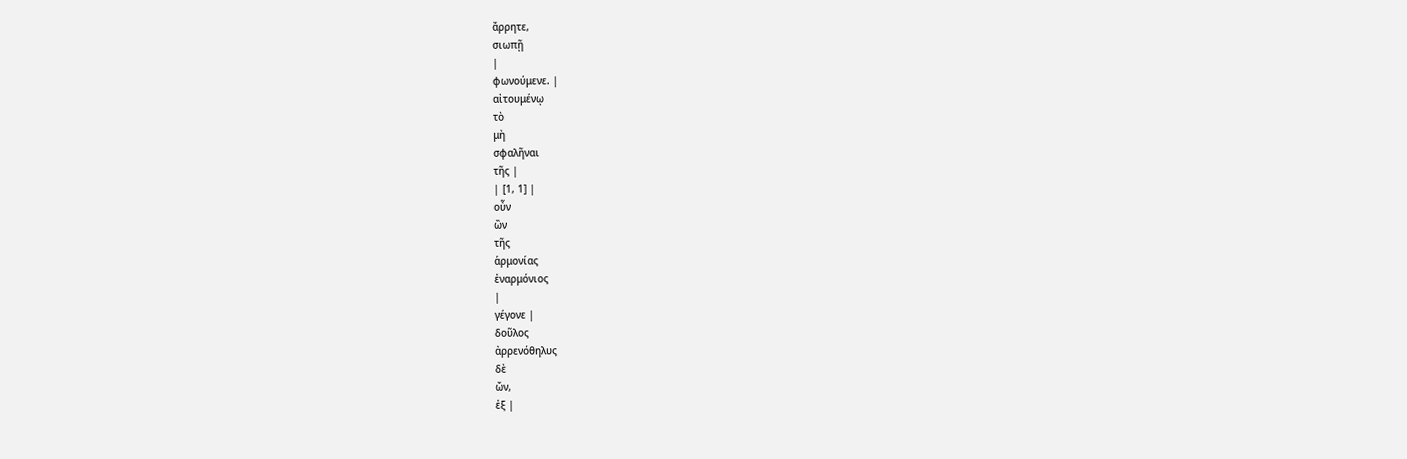ἄρρητε,
σιωπῇ
|
φωνούμενε. |
αἰτουμένῳ
τὸ
μὴ
σφαλῆναι
τῆς |
| [1, 1] |
οὖν
ὢν
τῆς
ἁρμονίας
ἐναρμόνιος
|
γέγονε |
δοῦλος
ἀρρενόθηλυς
δὲ
ὤν,
ἐξ |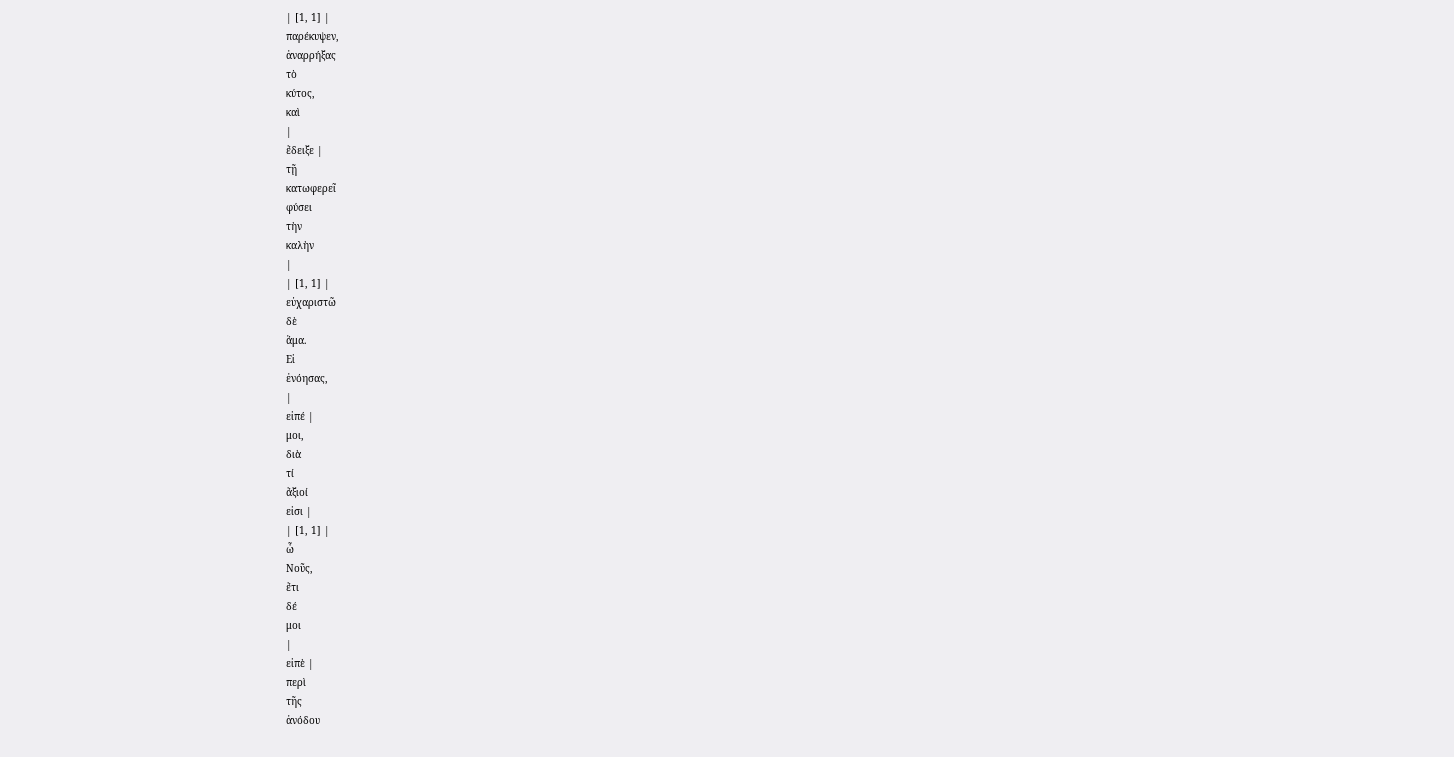| [1, 1] |
παρέκυψεν,
ἀναρρήξας
τὸ
κύτος,
καὶ
|
ἔδειξε |
τῇ
κατωφερεῖ
φύσει
τὴν
καλὴν
|
| [1, 1] |
εὐχαριστῶ
δὲ
ἅμα.
Εἰ
ἐνόησας,
|
εἰπέ |
μοι,
διὰ
τί
ἄξιοί
εἰσι |
| [1, 1] |
ὦ
Νοῦς,
ἔτι
δέ
μοι
|
εἰπὲ |
περὶ
τῆς
ἀνόδου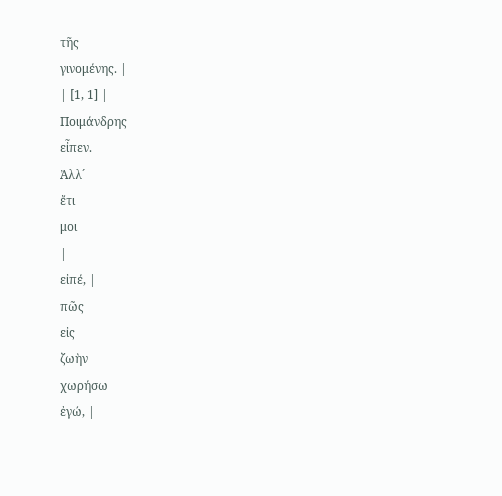τῆς
γινομένης. |
| [1, 1] |
Ποιμάνδρης
εἶπεν.
Ἀλλ´
ἔτι
μοι
|
εἰπέ, |
πῶς
εἰς
ζωὴν
χωρήσω
ἐγώ, |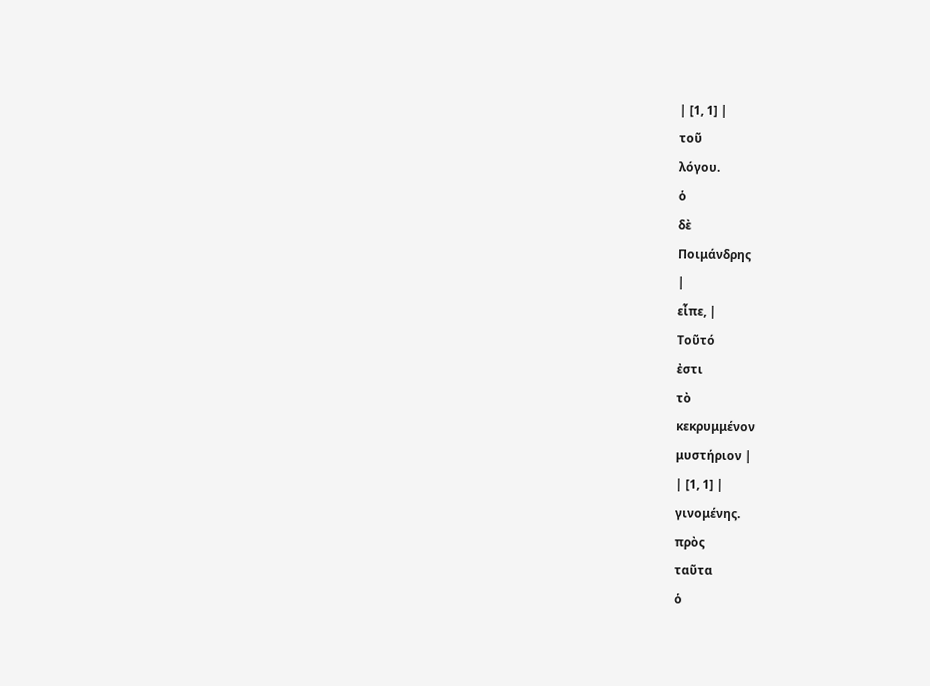| [1, 1] |
τοῦ
λόγου.
ὁ
δὲ
Ποιμάνδρης
|
εἶπε, |
Τοῦτό
ἐστι
τὸ
κεκρυμμένον
μυστήριον |
| [1, 1] |
γινομένης.
πρὸς
ταῦτα
ὁ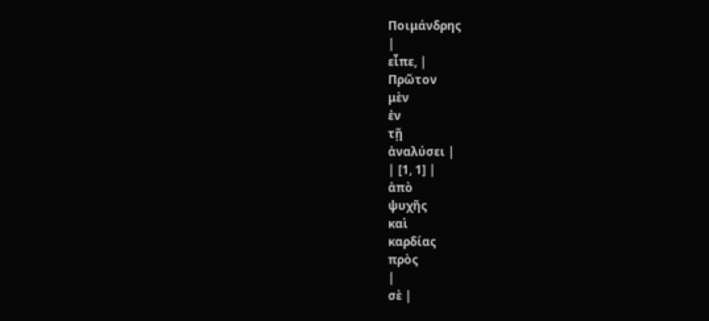Ποιμάνδρης
|
εἷπε, |
Πρῶτον
μὲν
ἐν
τῇ
ἀναλύσει |
| [1, 1] |
ἀπὸ
ψυχῆς
καὶ
καρδίας
πρὸς
|
σὲ |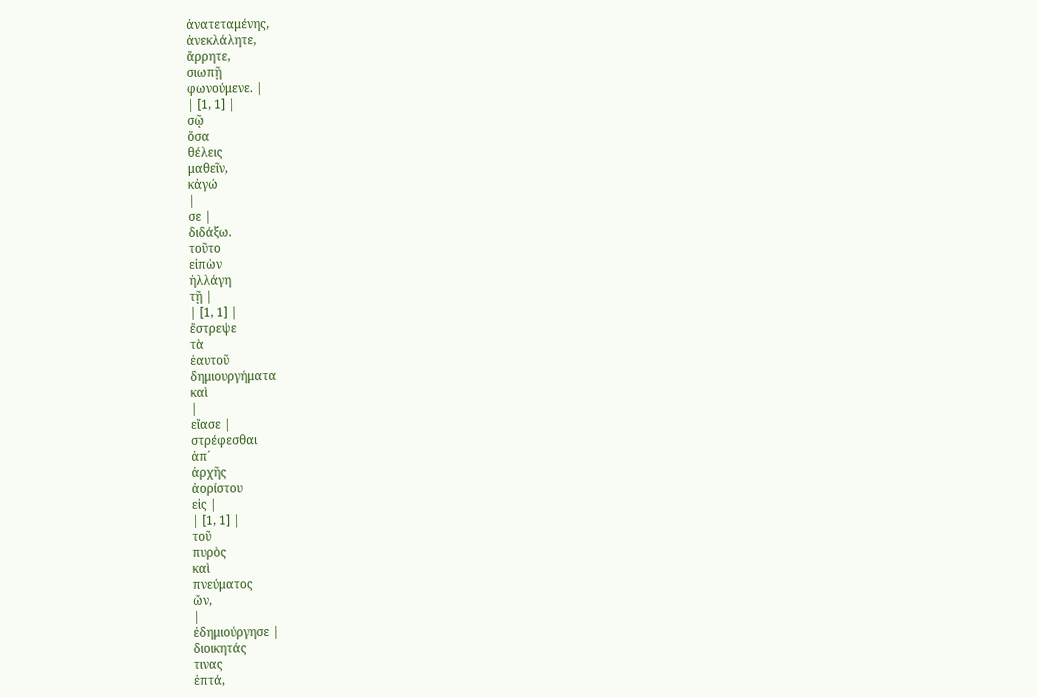ἀνατεταμένης,
ἀνεκλάλητε,
ἄρρητε,
σιωπῇ
φωνούμενε. |
| [1, 1] |
σῷ
ὅσα
θέλεις
μαθεῖν,
κἀγώ
|
σε |
διδάξω.
τοῦτο
εἰπὼν
ἠλλάγη
τῇ |
| [1, 1] |
ἔστρεψε
τὰ
ἑαυτοῦ
δημιουργήματα
καὶ
|
εἴασε |
στρέφεσθαι
ἀπ´
ἀρχῆς
ἀορίστου
εἰς |
| [1, 1] |
τοῦ
πυρὸς
καὶ
πνεύματος
ὤν,
|
ἐδημιούργησε |
διοικητάς
τινας
ἑπτά,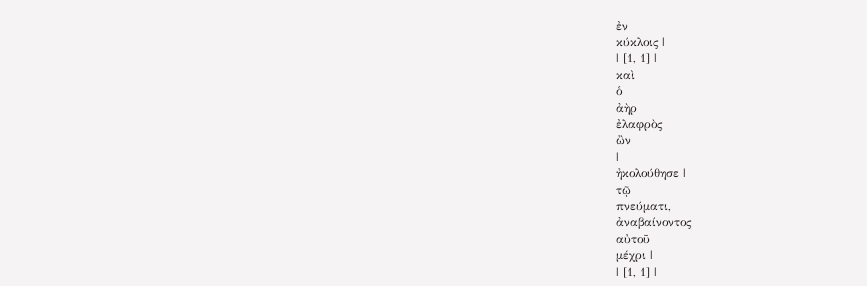ἐν
κύκλοις |
| [1, 1] |
καὶ
ὁ
ἀὴρ
ἐλαφρὸς
ὢν
|
ἠκολούθησε |
τῷ
πνεύματι,
ἀναβαίνοντος
αὐτοῦ
μέχρι |
| [1, 1] |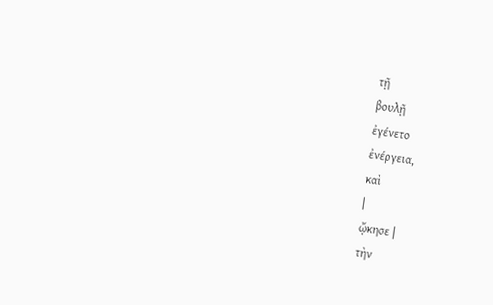τῇ
βουλῇ
ἐγένετο
ἐνέργεια,
καὶ
|
ᾤκησε |
τὴν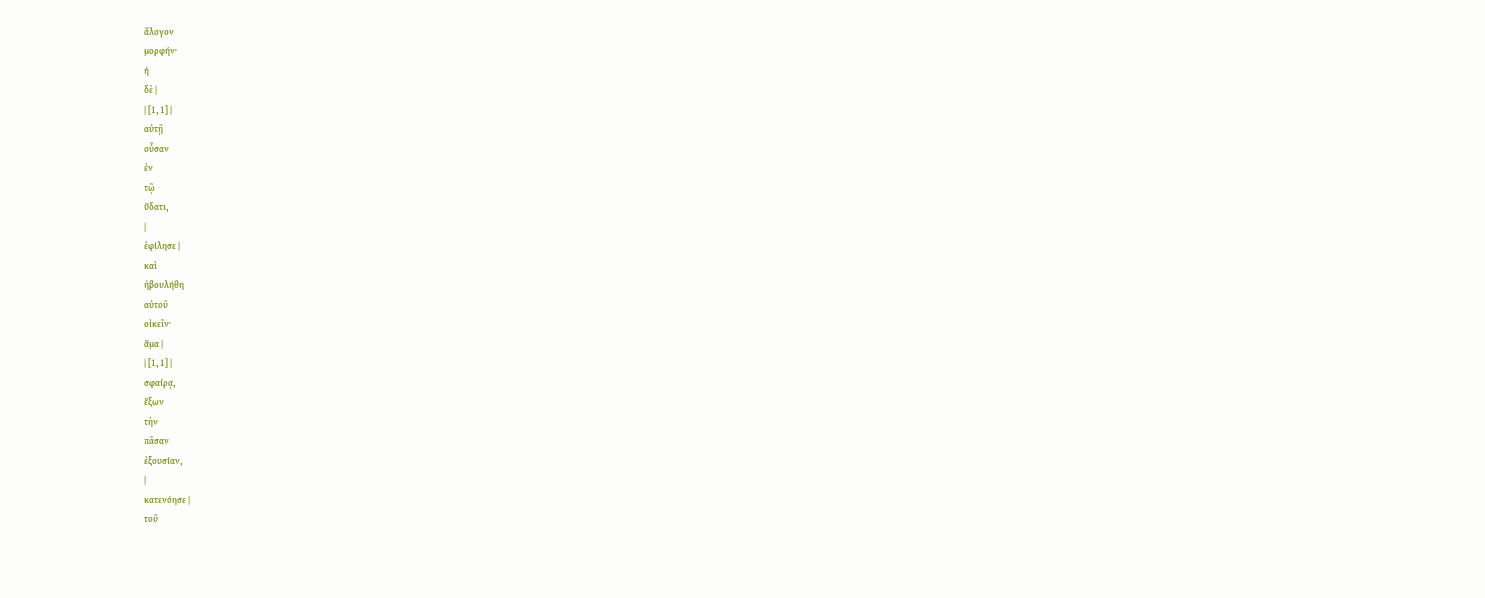ἄλογον
μορφήν·
ἡ
δὲ |
| [1, 1] |
αὐτῇ
οὖσαν
ἐν
τῷ
ὕδατι,
|
ἐφίλησε |
καὶ
ἠβουλήθη
αὐτοῦ
οἰκεῖν·
ἅμα |
| [1, 1] |
σφαίρᾳ,
ἕξων
τὴν
πᾶσαν
ἐξουσίαν,
|
κατενόησε |
τοῦ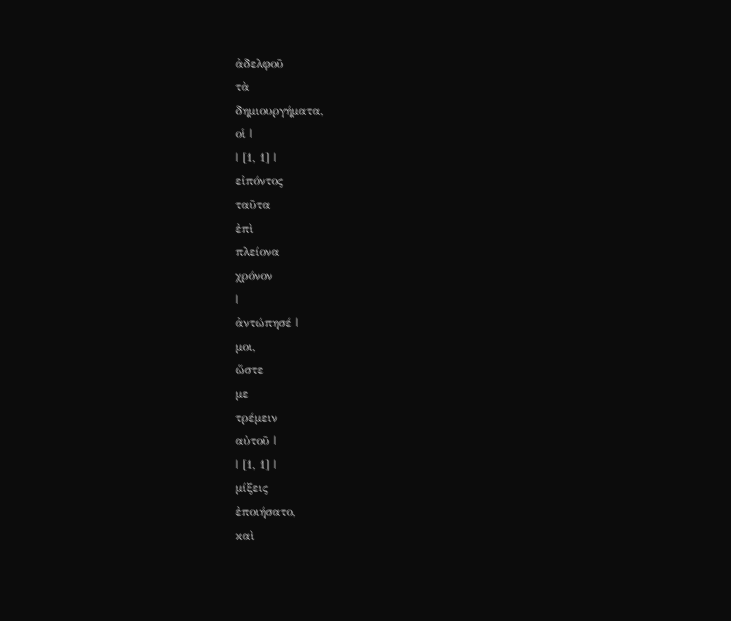ἀδελφοῦ
τὰ
δημιουργήματα,
οἱ |
| [1, 1] |
εἰπόντος
ταῦτα
ἐπὶ
πλείονα
χρόνον
|
ἀντώπησέ |
μοι,
ὥστε
με
τρέμειν
αὐτοῦ |
| [1, 1] |
μίξεις
ἐποιήσατο,
καὶ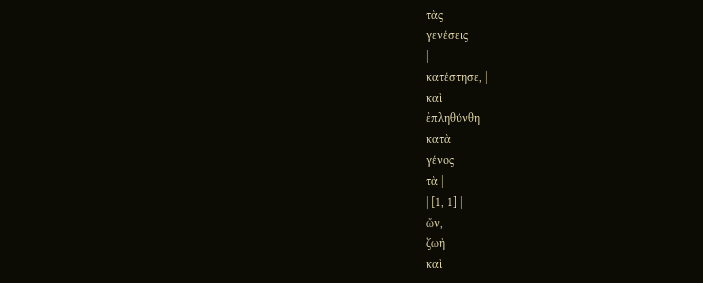τὰς
γενέσεις
|
κατέστησε, |
καὶ
ἐπληθύνθη
κατὰ
γένος
τὰ |
| [1, 1] |
ὤν,
ζωὴ
καὶ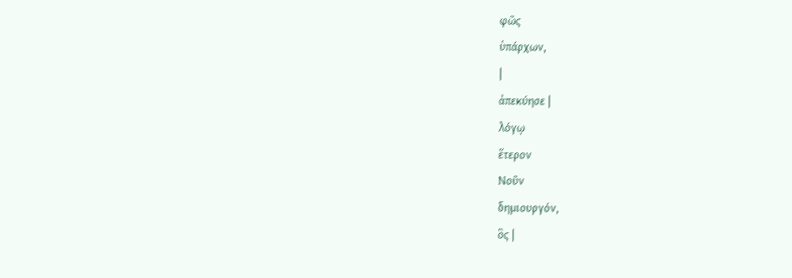φῶς
ὑπάρχων,
|
ἀπεκύησε |
λόγῳ
ἕτερον
Νοῦν
δημιουργόν,
ὃς |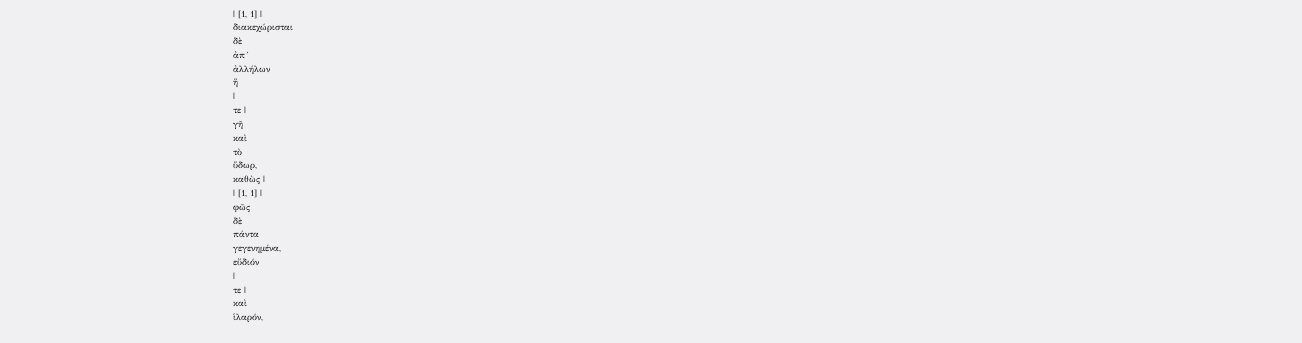| [1, 1] |
διακεχώρισται
δὲ
ἀπ´
ἀλλήλων
ἥ
|
τε |
γῆ
καὶ
τὸ
ὕδωρ,
καθὼς |
| [1, 1] |
φῶς
δὲ
πάντα
γεγενημένα,
εὔδιόν
|
τε |
καὶ
ἱλαρόν,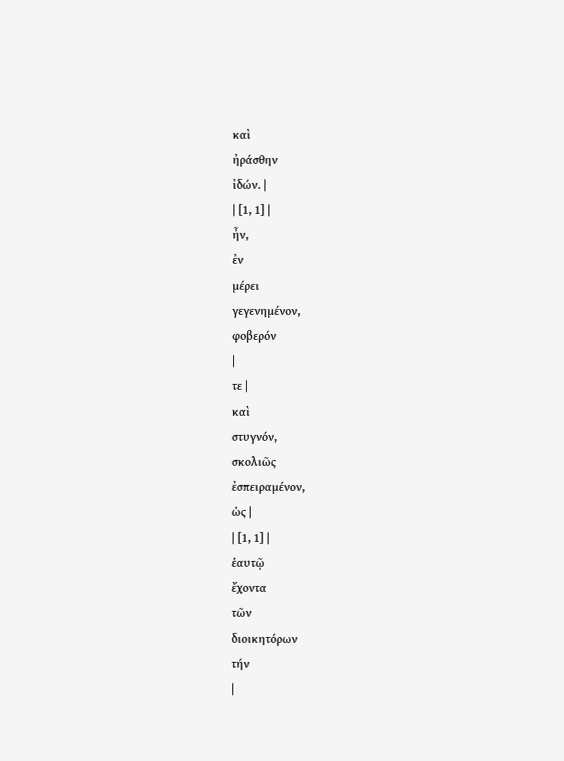καὶ
ἠράσθην
ἰδών. |
| [1, 1] |
ἦν,
ἐν
μέρει
γεγενημένον,
φοβερόν
|
τε |
καὶ
στυγνόν,
σκολιῶς
ἐσπειραμένον,
ὡς |
| [1, 1] |
ἑαυτῷ
ἔχοντα
τῶν
διοικητόρων
τήν
|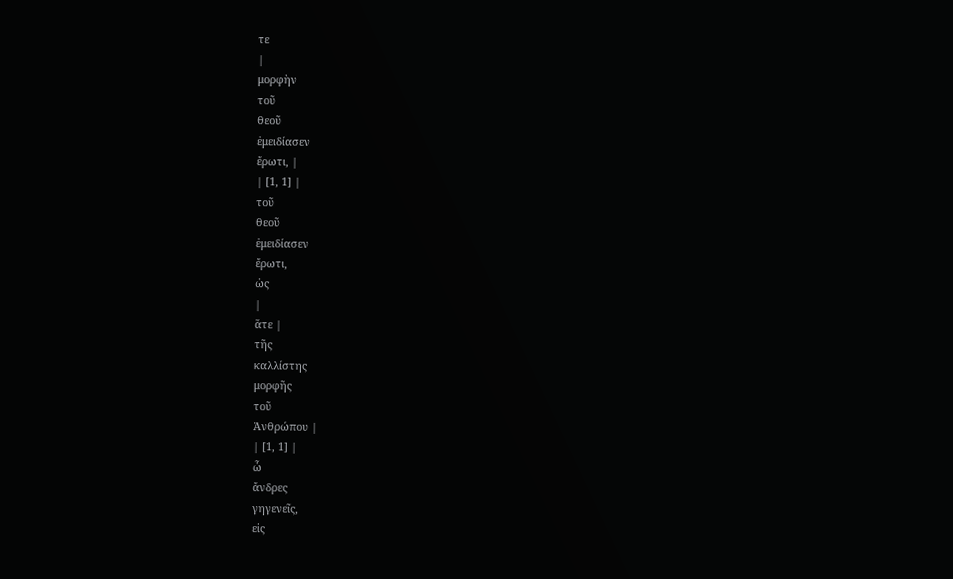τε
|
μορφὴν
τοῦ
θεοῦ
ἐμειδίασεν
ἔρωτι, |
| [1, 1] |
τοῦ
θεοῦ
ἐμειδίασεν
ἔρωτι,
ὡς
|
ἅτε |
τῆς
καλλίστης
μορφῆς
τοῦ
Ἀνθρώπου |
| [1, 1] |
ὦ
ἄνδρες
γηγενεῖς,
εἰς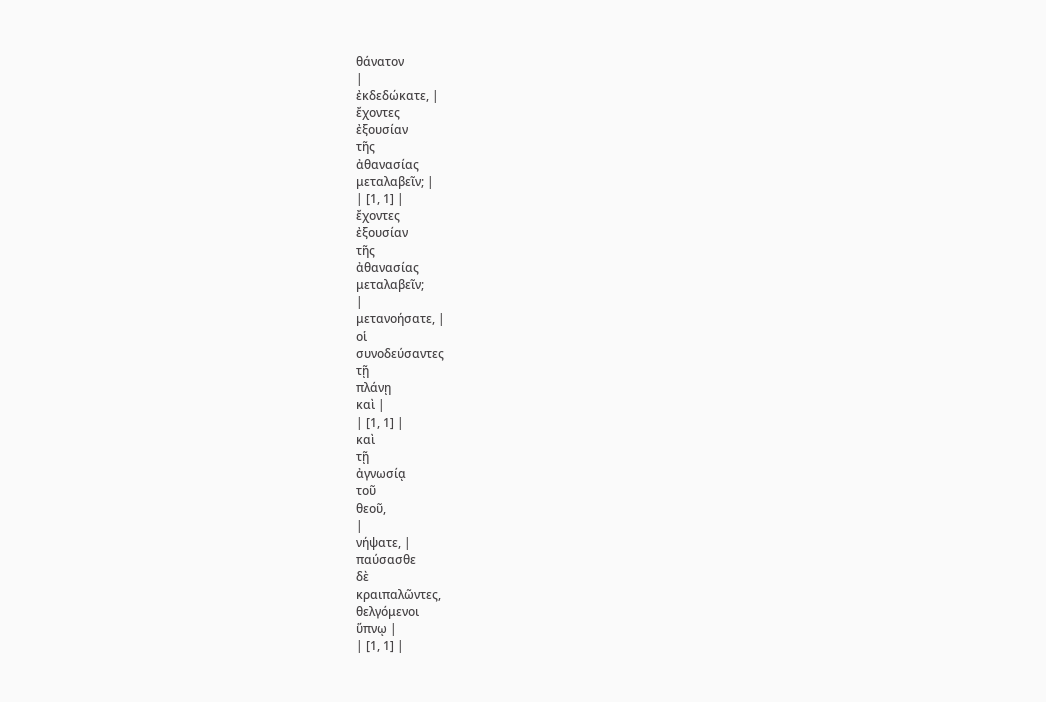θάνατον
|
ἐκδεδώκατε, |
ἔχοντες
ἐξουσίαν
τῆς
ἀθανασίας
μεταλαβεῖν; |
| [1, 1] |
ἔχοντες
ἐξουσίαν
τῆς
ἀθανασίας
μεταλαβεῖν;
|
μετανοήσατε, |
οἱ
συνοδεύσαντες
τῇ
πλάνῃ
καὶ |
| [1, 1] |
καὶ
τῇ
ἀγνωσίᾳ
τοῦ
θεοῦ,
|
νήψατε, |
παύσασθε
δὲ
κραιπαλῶντες,
θελγόμενοι
ὕπνῳ |
| [1, 1] |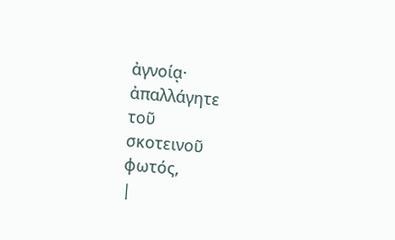ἀγνοίᾳ·
ἀπαλλάγητε
τοῦ
σκοτεινοῦ
φωτός,
|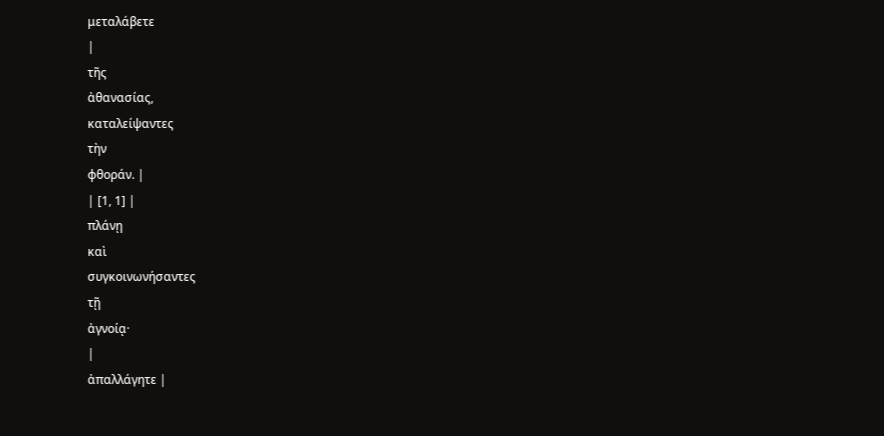μεταλάβετε
|
τῆς
ἀθανασίας,
καταλείψαντες
τὴν
φθοράν. |
| [1, 1] |
πλάνῃ
καὶ
συγκοινωνήσαντες
τῇ
ἀγνοίᾳ·
|
ἀπαλλάγητε |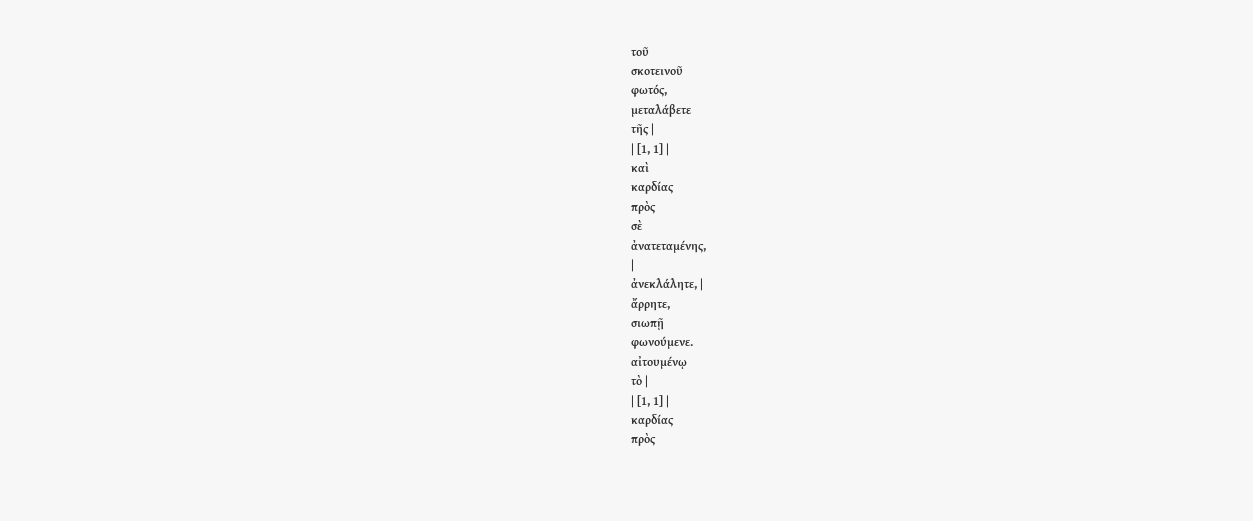τοῦ
σκοτεινοῦ
φωτός,
μεταλάβετε
τῆς |
| [1, 1] |
καὶ
καρδίας
πρὸς
σὲ
ἀνατεταμένης,
|
ἀνεκλάλητε, |
ἄρρητε,
σιωπῇ
φωνούμενε.
αἰτουμένῳ
τὸ |
| [1, 1] |
καρδίας
πρὸς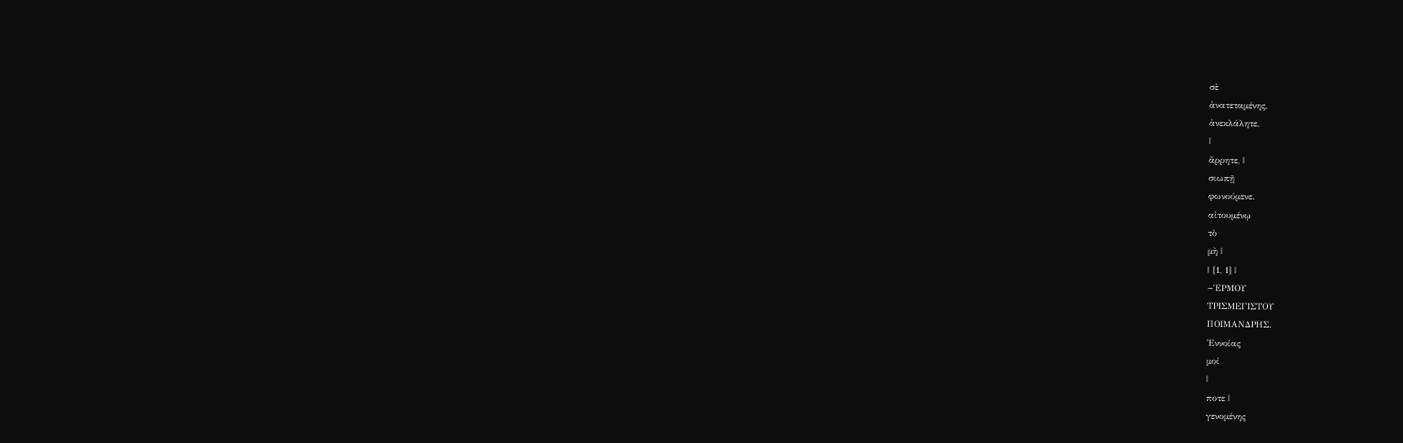σὲ
ἀνατεταμένης,
ἀνεκλάλητε,
|
ἄρρητε, |
σιωπῇ
φωνούμενε.
αἰτουμένῳ
τὸ
μὴ |
| [1, 1] |
~ἙΡΜΟΥ
ΤΡΙΣΜΕΓΙΣΤΟΥ
ΠΟΙΜΑΝΔΡΗΣ.
Ἐννοίας
μοί
|
ποτε |
γενομένης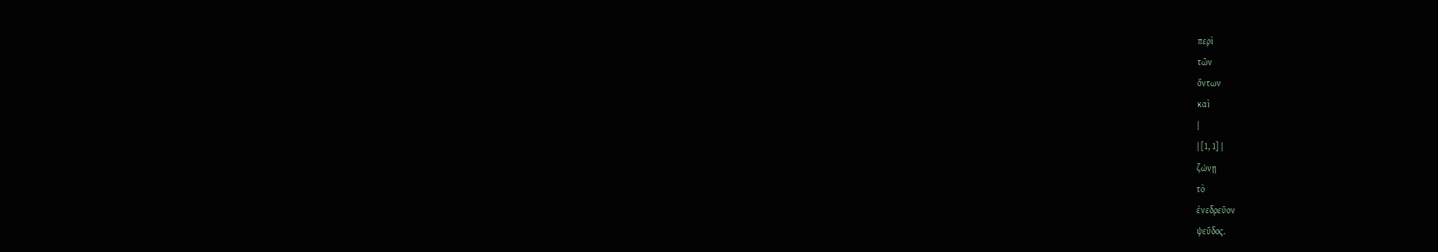περὶ
τῶν
ὄντων
καὶ
|
| [1, 1] |
ζώνῃ
τὸ
ἐνεδρεῦον
ψεῦδος.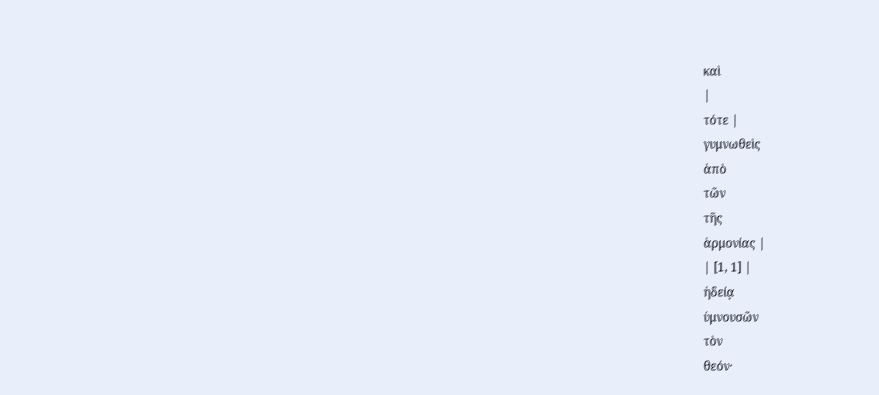καὶ
|
τότε |
γυμνωθεὶς
ἀπὸ
τῶν
τῆς
ἁρμονίας |
| [1, 1] |
ἡδείᾳ
ὑμνουσῶν
τὸν
θεόν·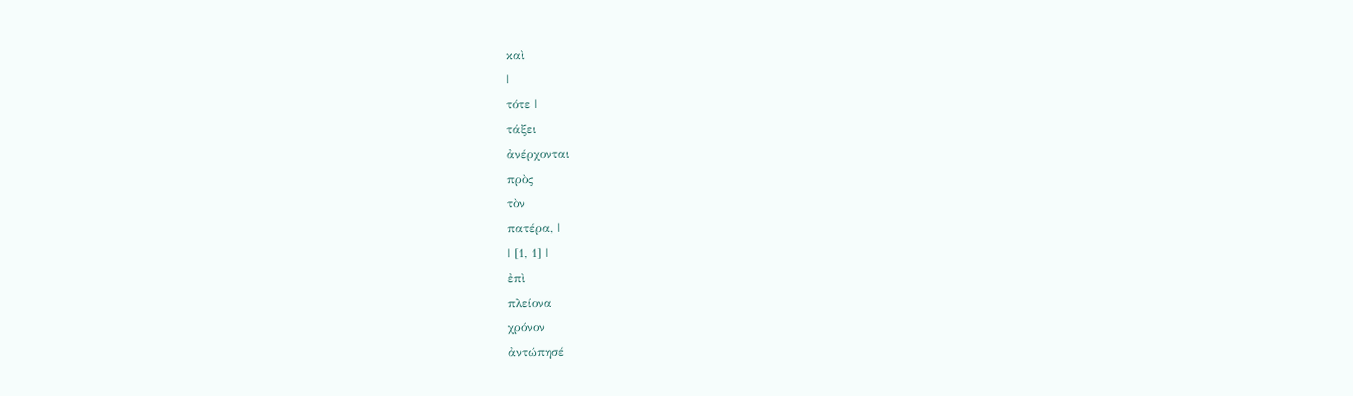καὶ
|
τότε |
τάξει
ἀνέρχονται
πρὸς
τὸν
πατέρα, |
| [1, 1] |
ἐπὶ
πλείονα
χρόνον
ἀντώπησέ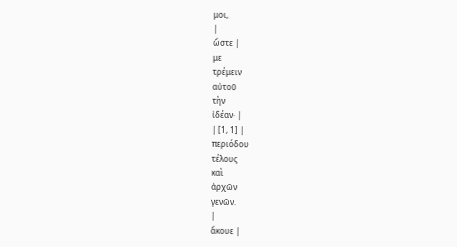μοι,
|
ὥστε |
με
τρέμειν
αὐτοῦ
τὴν
ἰδέαν· |
| [1, 1] |
περιόδου
τέλους
καὶ
ἀρχῶν
γενῶν.
|
ἄκουε |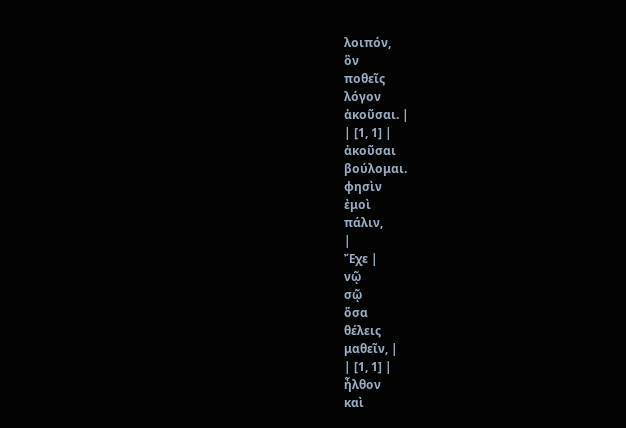λοιπόν,
ὃν
ποθεῖς
λόγον
ἀκοῦσαι. |
| [1, 1] |
ἀκοῦσαι
βούλομαι.
φησὶν
ἐμοὶ
πάλιν,
|
Ἔχε |
νῷ
σῷ
ὅσα
θέλεις
μαθεῖν, |
| [1, 1] |
ἦλθον
καὶ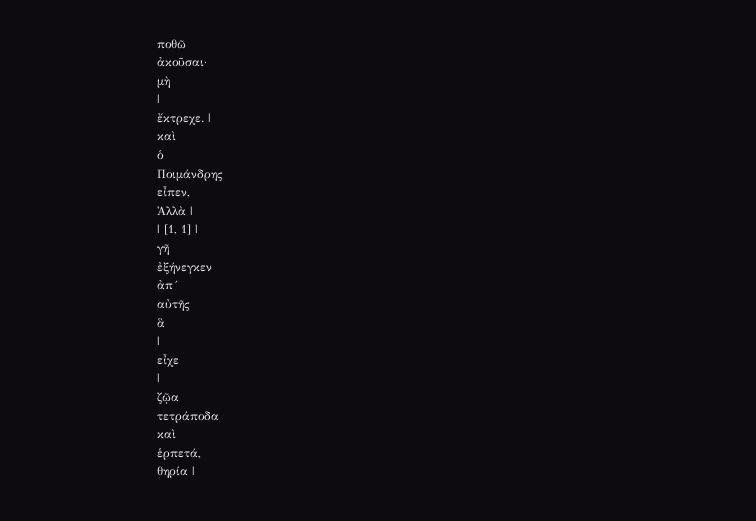ποθῶ
ἀκοῦσαι·
μὴ
|
ἔκτρεχε. |
καὶ
ὁ
Ποιμάνδρης
εἶπεν,
Ἀλλὰ |
| [1, 1] |
γῆ
ἐξήνεγκεν
ἀπ´
αὐτῆς
ἃ
|
εἶχε
|
ζῷα
τετράποδα
καὶ
ἑρπετά,
θηρία |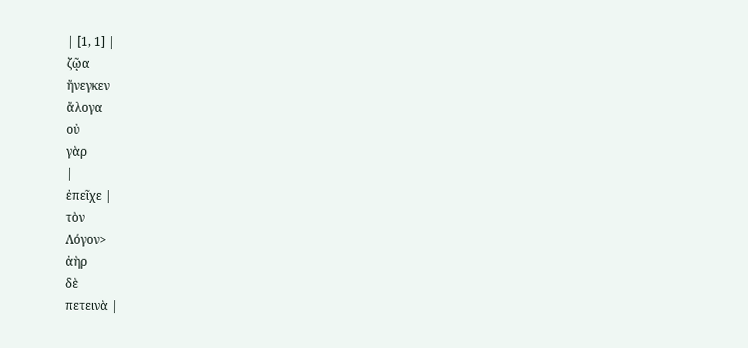| [1, 1] |
ζῷα
ἤνεγκεν
ἄλογα
οὐ
γὰρ
|
ἐπεῖχε |
τὸν
Λόγον>
ἀὴρ
δὲ
πετεινὰ |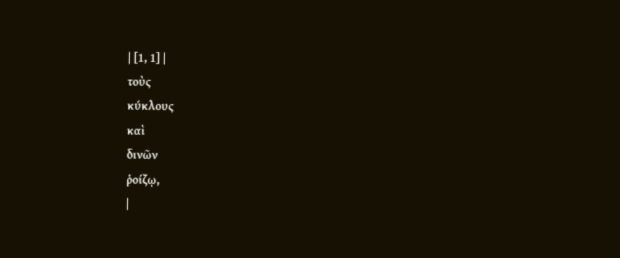| [1, 1] |
τοὺς
κύκλους
καὶ
δινῶν
ῥοίζῳ,
|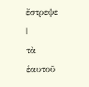ἔστρεψε
|
τὰ
ἑαυτοῦ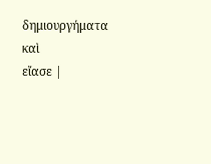δημιουργήματα
καὶ
εἴασε |